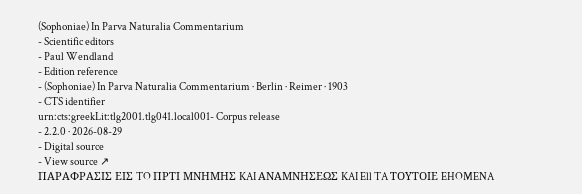(Sophoniae) In Parva Naturalia Commentarium
- Scientific editors
- Paul Wendland
- Edition reference
- (Sophoniae) In Parva Naturalia Commentarium · Berlin · Reimer · 1903
- CTS identifier
urn:cts:greekLit:tlg2001.tlg041.local001- Corpus release
- 2.2.0 · 2026-08-29
- Digital source
- View source ↗
ΠΑΡΑΦΡΑΣΙΣ ΕΙΣ TO ΠΡΤΙ ΜΝΗΜΗΣ KAI ΑΝΑΜΝΗΣΕΩΣ KAI Ell TA ΤΟΥΤΟΙΕ EHOMENA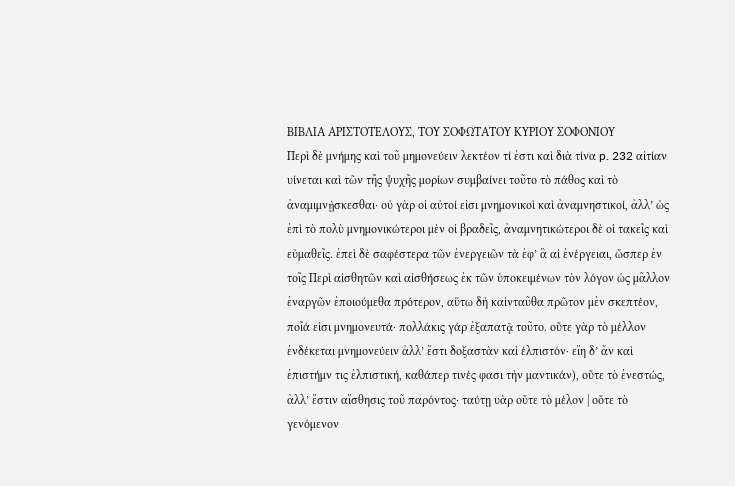ΒΙΒΛΙΑ ΑΡΙΣΤΟΤΕΛΟΥΣ, ΤΟΥ ΣΟΦΩΤΑΤΟΥ ΚΥΡΙΟΥ ΣΟΦΟΝΙΟΥ
Περὶ δὲ μνήμης καὶ τοῦ μημονεύειν λεκτέον τί ἐστι καὶ διὰ τίνα p. 232 αἰτίαν υίνεται καὶ τῶν τῆς ψυχῆς μορίων συμβαίνει τοῦτο τὸ πάθος καὶ τὸ ἀναμιμνῂσκεσθαι· οὐ γὰρ οἱ αὐτοί εἰσι μνημονικοὶ καὶ ἀναμνηστικοί, ἀλλ’ ὡς ἐπὶ τὸ πολὺ μνημονικώτεροι μὲν οἱ βραδεῖς, ἀναμνητικώτεροι δὲ οἱ τακεῖς καὶ εὐμαθεῖς. ἐπεὶ δὲ σαφέστερα τῶν ἐνεργειῶν τὰ ἐφ’ ἃ αἱ ἐνέργειαι, ὤσπερ ἐν τοῖς Περὶ αἰσθητῶν καὶ αἰσθήσεως ἐκ τῶν ὑποκειμένων τὸν λόγον ὡς μᾶλλον ἐναργῶν ἐποιούμεθα πρότερον, αὕτω δὴ καἰνταῦθα πρῶτον μἐν σκεπτέον, ποῖά εἰσι μνημονευτά· πολλάκις γάρ ἐξαπατᾷ τοῦτο. οὔτε γὰρ τὸ μέλλον ἐνδέκεται μνημονεύειν ἀλλ’ ἔστι δοξαστὰν καὶ έλπιστόν· εἴη δ’ ἄν καὶ ἐπιστήμν τις ἐλπιστική, καθάπερ τινές φασι τὴν μαντικάν), οὔτε τὸ ἐνεστώς, ἀλλ’ ἔστιν αἴσθησις τοῦ παρόντος· ταύτῃ υὰρ οὔτε τὸ μέλον | οὄτε τὸ γενόμενον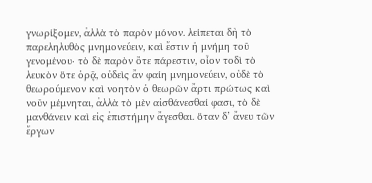γνωρίξομεν, ἀλλὰ τὸ παρὸν μόνον. λείπεται δὴ τὸ παρεληλυθὸς μνημονεύειν, καὶ ἔστιν ἡ μνήμη τοῦ γενομένου· τὸ δὲ παρὸν ὄτε πάρεστιν, οἶον τοδὶ τὸ λευκὸν ὅτε ὁρᾷ, οὐδεὶς ἄν φαίη μνημονεύειν, οὐδὲ τὸ θεωρούμενον καὶ νοητὸν ὁ θεωρῶν ἄρτι πρώτως καὶ νοῦν μέμνηται, ἀλλὰ τὸ μὲν αἰσθάνεσθαί φασι, τὸ δὲ μανθάνειν καὶ εἰς ἐπιστήμην ἄγεσθαι. ὅταν δ’ ἄνευ τῶν ἔργων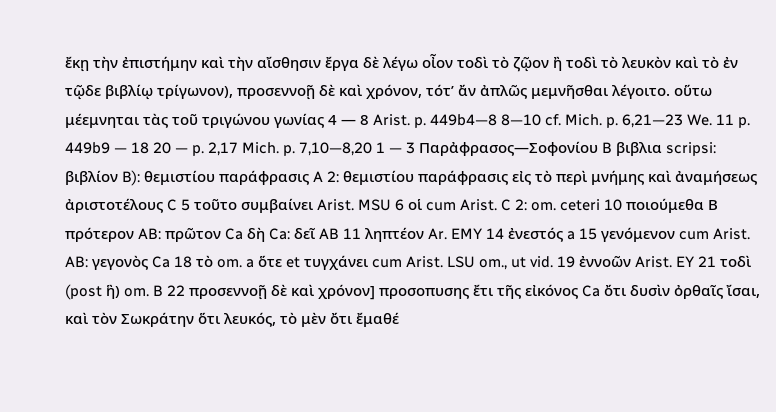ἔκῃ τὴν ἐπιστήμην καὶ τὴν αἴσθησιν ἔργα δὲ λέγω οἶον τοδὶ τὸ ζῷον ἢ τοδὶ τὸ λευκὸν καὶ τὸ ἐν τῷδε βιβλίῳ τρίγωνον), προσεννοῇ δὲ καὶ χρόνον, τότ’ ἄν ἀπλῶς μεμνῆσθαι λέγοιτο. οὕτω μέεμνηται τὰς τοῦ τριγώνου γωνίας 4 — 8 Arist. p. 449b4—8 8—10 cf. Mich. p. 6,21—23 We. 11 p. 449b9 — 18 20 — p. 2,17 Mich. p. 7,10—8,20 1 — 3 Παρἀφρασος—Σοφονίου B βιβλια scripsi: βιβλίον B): θεμιστίου παράφρασις A 2: θεμιστίου παράφρασις εἰς τὸ περὶ μνήμης καὶ ἀναμήσεως ἀριστοτέλους C 5 τοῦτο συμβαίνει Arist. MSU 6 οἱ cum Arist. C 2: om. ceteri 10 ποιούμεθα Β πρότερον AB: πρῶτον Ca δὴ Ca: δεῖ AB 11 ληπτέον Ar. EMY 14 ἐνεστός a 15 γενόμενον cum Arist. AB: γεγονὸς Ca 18 τὸ om. a ὅτε et τυγχάνει cum Arist. LSU om., ut vid. 19 ἐννοῶν Arist. EY 21 τοδὶ (post ἣ) om. B 22 προσεννοῇ δὲ καὶ χρόνον] προσοπυσης ἔτι τῆς εἰκόνος Ca ὄτι δυσὶν ὀρθαῖς ἴσαι, καὶ τὸν Σωκράτην ὅτι λευκός, τὸ μὲν ὄτι ἔμαθέ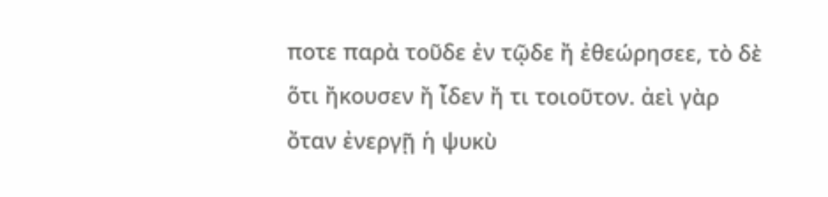ποτε παρὰ τοῦδε ἐν τῷδε ἤ ἐθεώρησεε, τὸ δὲ ὅτι ἤκουσεν ἤ ἶδεν ἤ τι τοιοῦτον. ἀεὶ γὰρ ὄταν ἐνεργῇ ἡ ψυκὺ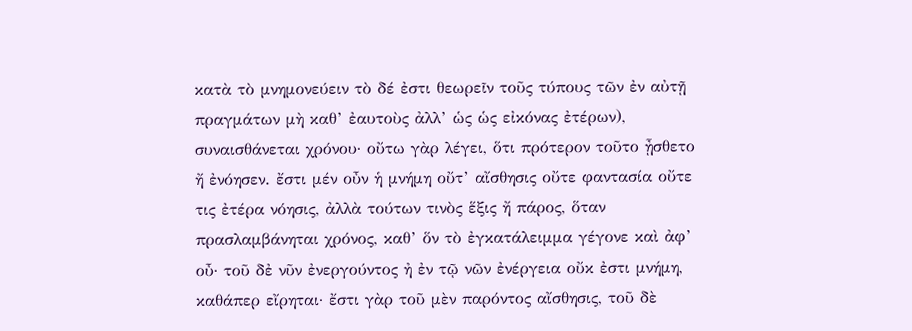κατὰ τὸ μνημονεύειν τὸ δέ ἐστι θεωρεῖν τοῦς τύπους τῶν ἐν αὐτῇ πραγμάτων μὴ καθ’ ἐαυτοὺς ἀλλ’ ὡς ὡς εἰκόνας ἐτέρων), συναισθάνεται χρόνου· οὔτω γὰρ λέγει, ὅτι πρότερον τοῦτο ᾖσθετο ἤ ἐνόησεν. ἔστι μέν οὖν ἡ μνήμη οὔτ’ αἴσθησις οὔτε φαντασία οὔτε τις ἐτέρα νόησις, ἀλλὰ τούτων τινὸς ἕξις ἤ πάρος, ὅταν πρασλαμβάνηται χρόνος, καθ’ ὅν τὸ ἐγκατάλειμμα γέγονε καὶ ἀφ’ οὖ· τοῦ δἐ νῦν ἐνεργούντος ἠ ἐν τῷ νῶν ἐνέργεια οὔκ ἐστι μνήμη, καθάπερ εἴρηται· ἔστι γὰρ τοῦ μὲν παρόντος αἴσθησις, τοῦ δὲ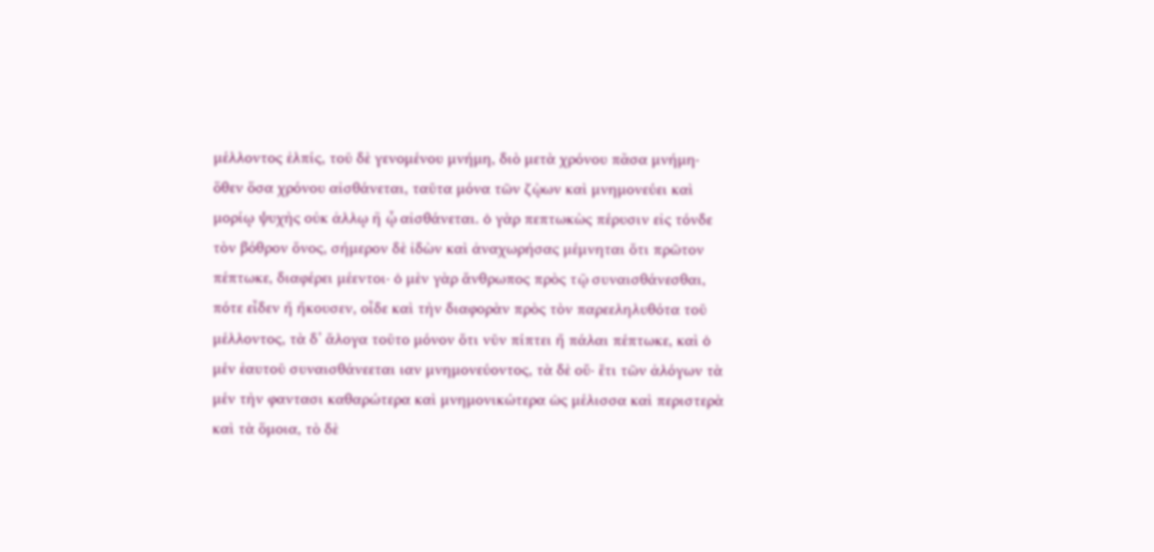μέλλοντος ἐλπίς, τοῦ δὲ γενομένου μνήμη, διὸ μετὰ χρόνου πᾶσα μνήμη· ὅθεν ὅσα χρόνου αἰσθάνεται, ταῦτα μόνα τῶν ζῲων καὶ μνημονεύει καὶ μορίῳ ψυχὴς οὐκ ἀλλῳ ἢ ᾦ αἰσθάνεται. ὁ γὰρ πεπτωκὼς πέρυσιν εἰς τόνδε τὸν βόθρον ὄνος, σήμερον δὲ ἰδὼν καὶ ἀναχωρήσας μέμνηται ὄτι πρῶτον πέπτωκε, διαφέρει μέεντοι· ὁ μὲν γὰρ ἄνθρωπος πρὸς τῷ συναισθάνεσθαι, πότε εἶδεν ἤ ἤκουσεν, οἶδε καὶ τὴν διαφορὰν πρὸς τὸν παρεεληλυθότα τοῦ μέλλοντος, τὰ δ’ ἄλογα τοῦτο μόνον ὄτι νῦν πίπτει ἤ πάλαι πέπτωκε, καὶ ὁ μέν ἑαυτοῦ συναισθάνεεται ιαν μνημονεύοντος, τὰ δὲ οὔ· ἔτι τῶν ἀλόγων τὰ μέν τὴν φαντασι καθαρώτερα καὶ μνημονικώτερα ὡς μέλισσα καὶ περιστερὰ καὶ τὰ ὅμοια, τὸ δὲ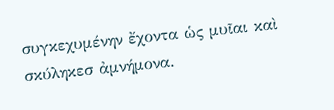συγκεχυμένην ἔχοντα ὡς μυῖαι καὶ σκύληκεσ ἀμνήμονα.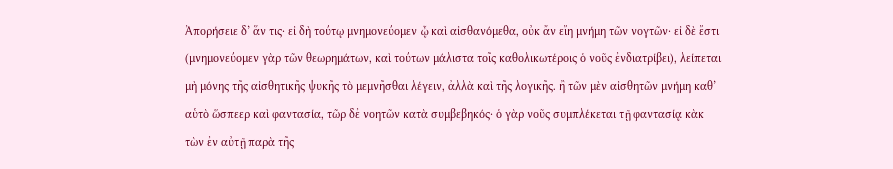Ἀπορήσειε δ’ ἅν τις· εἰ δὴ τούτῳ μνημονεύομεν ᾦ καὶ αἰσθανόμεθα, οὐκ ἄν εἴη μνήμη τῶν νογτῶν· εἰ δὲ ἔστι (μνημονεύομεν γὰρ τῶν θεωρημάτων, καὶ τούτων μάλιστα τοῖς καθολικωτέροις ὁ νοῦς ἐνδιατρίβει), λείπεται μὴ μόνης τῆς αἰσθητικῆς ψυκῆς τὸ μεμνῆσθαι λέγειν, ἀλλὰ καὶ τῆς λογικῆς. ἢ τῶν μὲν αἰσθητῶν μνήμη καθ’ αὑτὸ ὥσπεερ καὶ φαντασία, τῶρ δἐ νοητῶν κατὰ συμβεβηκός· ὁ γὰρ νοῦς συμπλέκεται τῇ φαντασίᾳ κὰκ τὼν ἐν αὐτῇ παρὰ τῆς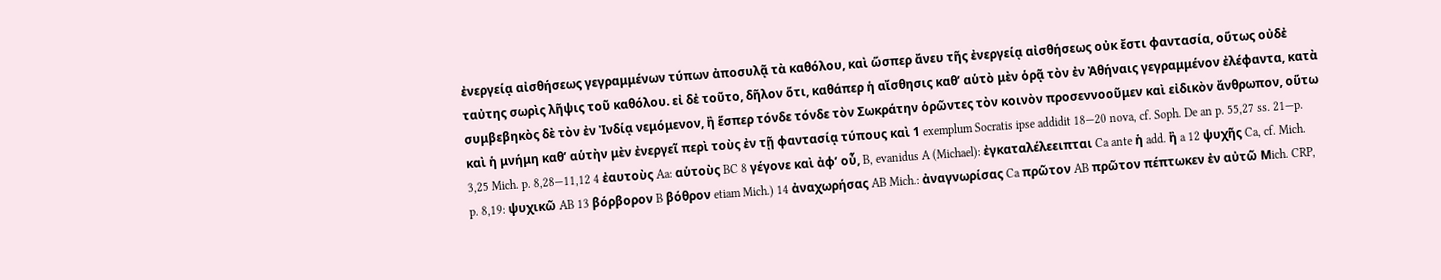ἐνεργείᾳ αἰσθήσεως γεγραμμένων τύπων ἀποσυλᾷ τὰ καθόλου, καὶ ὥσπερ ἄνευ τῆς ἐνεργείᾳ αἰσθήσεως οὐκ ἔστι φαντασία, οὕτως οὐδἐ ταὐτης σωρὶς λῆψις τοῦ καθόλου. εἰ δἐ τοῦτο, δῆλον ὅτι, καθάπερ ἡ αἴσθησις καθ’ αὑτὸ μὲν ὁρᾷ τὸν ἐν Ἀθήναις γεγραμμένον ἐλέφαντα, κατὰ συμβεβηκὸς δὲ τὸν ἐν Ἰνδίᾳ νεμόμενον, ἢ ἕσπερ τόνδε τόνδε τὸν Σωκράτην ὁρῶντες τὸν κοινὸν προσεννοοῦμεν καὶ εἰδικὸν ἄνθρωπον, οὕτω καὶ ἡ μνήμη καθ’ αὑτὴν μὲν ἐνεργεῖ περὶ τοὺς ἐν τῇ φαντασίᾳ τύπους καὶ 1 exemplum Socratis ipse addidit 18—20 nova, cf. Soph. De an p. 55,27 ss. 21—p. 3,25 Mich. p. 8,28—11,12 4 ἐαυτοὺς Aa: αὑτοὺς BC 8 γέγονε καὶ ἀφ’ οὖ, B, evanidus A (Michael): ἐγκαταλέλεειπται Ca ante ἡ add. ἢ a 12 ψυχῆς Ca, cf. Mich. p. 8,19: ψυχικῶ AB 13 βόρβορον B βόθρον etiam Mich.) 14 ἀναχωρήσας AB Mich.: ἀναγνωρίσας Ca πρῶτον AB πρῶτον πέπτωκεν ἐν αὐτῶ Μich. CRP,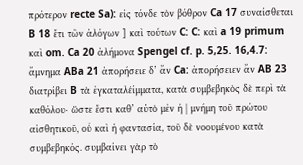πρότερον recte Sa): εἰς τόνδε τὸν βόθρον Ca 17 συναίσθεται B 18 ἔτι τῶν ἀλόγων ] καὶ τούτων C: C: καὶ a 19 primum καὶ om. Ca 20 ἀλήμονα Spengel cf. p. 5,25. 16,4.7: ἄμνημα ABa 21 ἀπορήσειε δ’ ἄν Ca: ἀπορήσειεν ἄν AB 23 διατρίβει B τὰ ἐγκαταλέίμματα, κατὰ συμβεβηκὸς δὲ περὶ τὰ καθόλου· ὥστε ἔστι καθ’ αὑτὸ μἐν ἡ | μνήμη τοῦ πρώτου αἰσθητικοῦ, οὖ καὶ ἡ φαντασία, τοῦ δὲ νοουμένου κατὰ συμβεβηκός. συμβαίνει γὰρ τὸ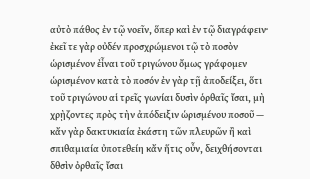αὐτὸ πάθος ἐν τῷ νοεῖν, ὅπερ καὶ ἐν τῷ διαγράφειν· ἐκεῖ τε γὰρ οὐδέν προσχρώμενοι τῷ τὸ ποσὸν ὡρισμένον ἐἶναι τοῦ τριγώνου ὄμως γράφομεν ὡρισμένον κατὰ τὸ ποσόν ἐν γὰρ τῇ ἀποδείξει, ὅτι τοῦ τριγώνου αἱ τρεῖς γωνίαι δυσὶν ὁρθαῖς ἴσαι, μὴ χρῂζοντες πρὸς τὴν ἀπόδειξιν ὡρισμένου ποσοῦ — κἄν γὰρ δακτυκιαία ἐκάστη τῶν πλευρῶν ἢ καὶ σπιθαμιαία ὐποτεθείη κἄν ἥτις οὖν, δειχθήσονται δθσὶν ὀρθαῖς ἴσαι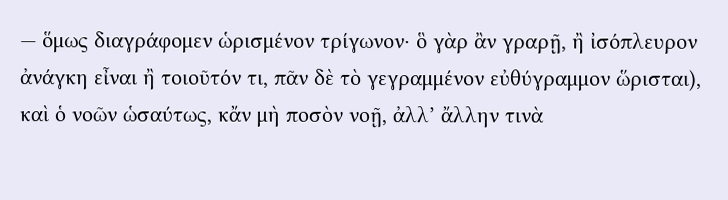— ὅμως διαγράφομεν ὡρισμένον τρίγωνον· ὃ γὰρ ἂν γραρῇ, ἢ ἰσόπλευρον ἀνάγκη εἶναι ἢ τοιοῦτόν τι, πᾶν δὲ τὸ γεγραμμένον εὐθύγραμμον ὥρισται), καὶ ὁ νοῶν ὡσαύτως, κἄν μὴ ποσὸν νοῇ, ἀλλ’ ἄλλην τινὰ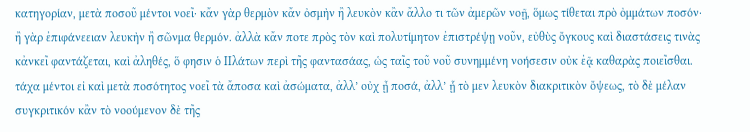κατηγορίαν, μετὰ ποσοῦ μέντοι νοεῖ· κἄν γὰρ θερμὸν κἄν ὀσμὴν ἢ λευκὸν κἂν ἄλλο τι τῶν ἀμερῶν νοῇ, ὅμως τίθεται πρὸ ὀμμάτων ποσόν· ἢ γὰρ ἐπιφάνεειαν λευκὴν ἢ σῶνμα θερμόν. ἀλλὰ κἄν ποτε πρὸς τὸν καὶ πολυτίμητον ἐπιστρέψῃ νοῦν, εὐθὺς ὄγκους καὶ διαστάσεις τινὰς κἀνκεῖ φαντάζεται, καὶ ἀληθές, ὅ φησιν ὁ ΙΙλάτων περὶ τῆς φαντασάας, ὡς ταῖς τοῦ νοῦ συνημμένη νοήσεσιν οὐκ ἐᾷ καθαρὰς ποιεῖσθαι. τάχα μέντοι εἰ καὶ μετὰ ποσότητος νοεῖ τὰ ἄποσα καὶ ἀσώματα, ἀλλ’ οὐχ ᾖ ποσά, ἀλλ’ ᾗ τὸ μεν λευκὸν διακριτικὸν ὄψεως, τὸ δὲ μέλαν συγκριτικόν κἂν τὸ νοούμενον δὲ τῆς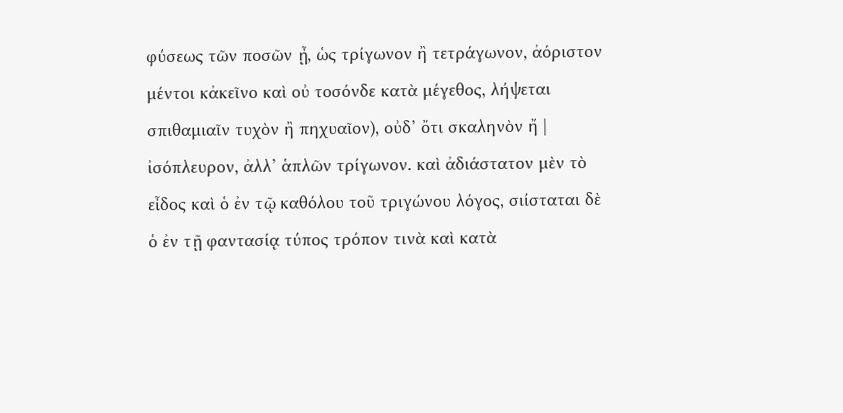φύσεως τῶν ποσῶν ᾖ, ὡς τρίγωνον ἢ τετράγωνον, ἀόριστον μέντοι κἀκεῖνο καὶ οὐ τοσόνδε κατὰ μέγεθος, λήψεται σπιθαμιαῖν τυχὸν ἢ πηχυαῖον), οὐδ’ ὄτι σκαληνὸν ἤ | ἰσόπλευρον, ἀλλ’ ἁπλῶν τρίγωνον. καὶ ἀδιάστατον μὲν τὸ εἶδος καὶ ὁ ἐν τῷ καθόλου τοῦ τριγώνου λόγος, σιίσταται δὲ ὁ ἐν τῇ φαντασίᾳ τύπος τρόπον τινὰ καὶ κατὰ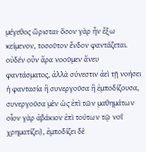μέγεθος ὥρισται· ὅσον γὰρ ἦν ἔξω κείμενον, τοσοῦτον ἔνδον φαντάζεται. οὐδέν οὖν ἄρα νοοῦμεν ἄνευ φαντάσματος, ἀλλὰ σύνεστιν ἀεὶ τῇ νοήσει ἡ φαντασία ἢ συνεργοῦσα ἢ ἐμποδίζουσα, συνεργοῦσα μὲν ὡς ἐπὶ τῶν μαθημάτων οἶον γὰρ ἀβάκιον ἐπὶ τούτων τῷ νοΐ χρηματίζει), ἐμποδίζει δὲ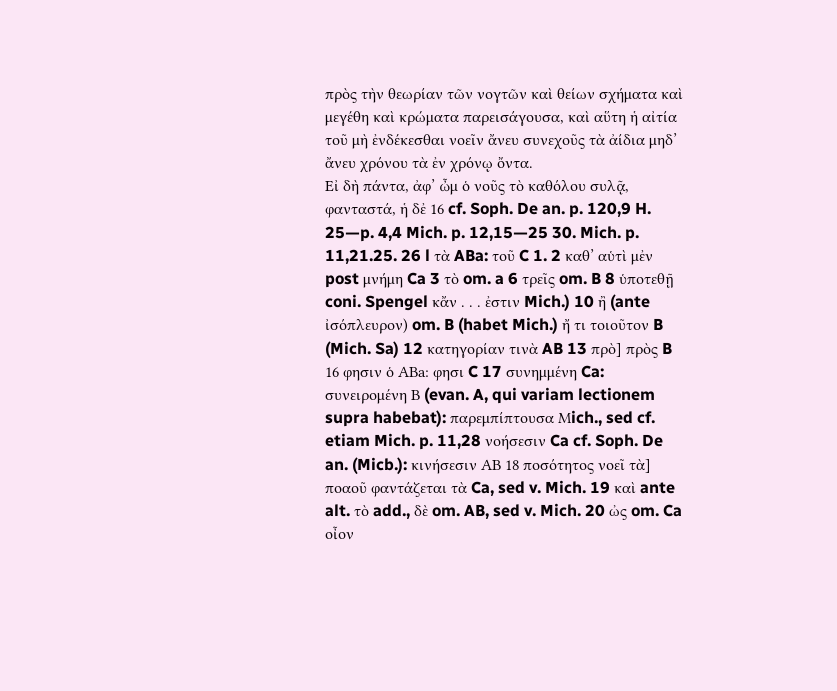πρὸς τὴν θεωρίαν τῶν νογτῶν καὶ θείων σχήματα καὶ μεγέθη καὶ κρώματα παρεισάγουσα, καὶ αὕτη ἡ αἰτία τοῦ μὴ ἐνδέκεσθαι νοεῖν ἄνευ συνεχοῦς τὰ ἀίδια μηδ’ ἄνευ χρόνου τὰ ἐν χρόνῳ ὄντα.
Εἰ δὴ πάντα, ἀφ’ ὦμ ὁ νοῦς τὸ καθόλου συλᾷ, φανταστά, ἡ δἐ 16 cf. Soph. De an. p. 120,9 H. 25—p. 4,4 Mich. p. 12,15—25 30. Mich. p. 11,21.25. 26 l τὰ ABa: τοῦ C 1. 2 καθ’ αὑτὶ μἐν post μνήμη Ca 3 τὸ om. a 6 τρεῖς om. B 8 ὑποτεθῇ coni. Spengel κἄν . . . ἐστιν Mich.) 10 ἢ (ante ἰσόπλευρον) om. B (habet Mich.) ἤ τι τοιοῦτον B (Mich. Sa) 12 κατηγορίαν τινὰ AB 13 πρὸ] πρὸς B 16 φησιν ὁ ΑΒa: φησι C 17 συνημμένη Ca: συνειρομένη Β (evan. A, qui variam lectionem supra habebat): παρεμπίπτουσα Μich., sed cf. etiam Mich. p. 11,28 νοήσεσιν Ca cf. Soph. De an. (Micb.): κινήσεσιν ΑΒ 18 ποσότητος νοεῖ τὰ] ποαοῦ φαντάζεται τὰ Ca, sed v. Mich. 19 καὶ ante alt. τὸ add., δὲ om. AB, sed v. Mich. 20 ὠς om. Ca οἶον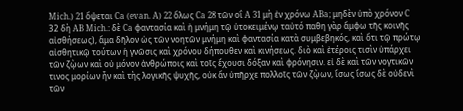Mich.) 21 ὄψεται Ca (evan. A) 22 ὅλως Ca 28 τῶν οἳ A 31 μὴ ἐν χρόνω ABa; μηδὲν ὑπὸ χρόνον C 32 δὴ AB Mich.: δὲ Ca φαντασία καὶ ἠ μνήμη τῷ ὑτοκειμένῳ ταὐτό παθη γὰρ ἄμφω τῆς κοινῆς αἰσθήσεως), ἅμα δῆλον ὡς τῶν νοητῶν μνήμη καὶ φαντασία κατὰ συμβεβηκός, καὶ ὅτι τῷ πρώτῳ αἰσθητικῷ τούτων ἡ γνῶσις καὶ χρόνου δήπουθεν καὶ κινήσεως. διὸ καὶ ἐτέροις τισὶν ὑπάρχει τῶν ζῲων καὶ οὐ μόνον ἀνθρώποις καὶ τοῖς ἔχουσι δόξαν καὶ φρόνησιν. εἰ δὲ καὶ τῶν νογτικῶν τινος μορίων ἦν καὶ τὴς λογικῆς ψυχῆς, οὐκ ἄν ὑπῆρχε πολλοῖς τῶν ζῲων, ἴσως ἴσως δὲ οὐδενὶ τῶν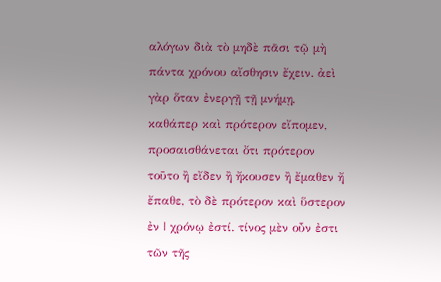αλόγων διὰ τὸ μηδὲ πᾶσι τῷ μὴ πάντα χρόνου αἴσθησιν ἔχειν. ἀεὶ γὰρ ὅταν ἐνεργῇ τῇ μνήμῃ, καθάπερ καὶ πρότερον εἴπομεν, προσαισθάνεται ὄτι πρότερον τοῦτο ἢ εἴδεν ἢ ἤκουσεν ἢ ἔμαθεν ἤ ἔπαθε, τὸ δὲ πρότερον καὶ ὕστερον ἐν | χρόνῳ ἐστί. τίνος μὲν οὖν ἐστι τῶν τῆς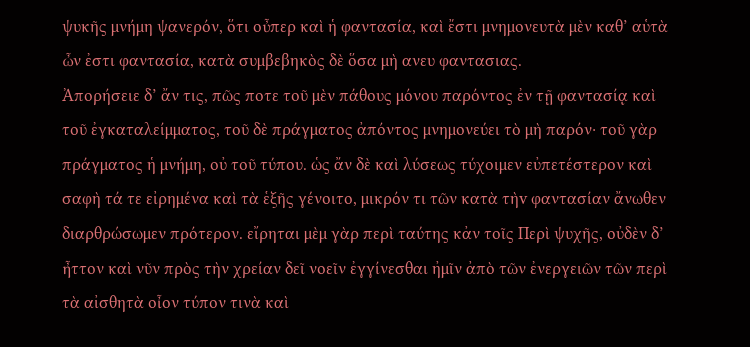ψυκῆς μνήμη ψανερόν, ὅτι οὖπερ καὶ ἡ φαντασία, καὶ ἔστι μνημονευτὰ μὲν καθ’ αὑτὰ ὦν ἐστι φαντασία, κατὰ συμβεβηκὸς δὲ ὅσα μὴ ανευ φαντασιας.
Ἀπορήσειε δ’ ἄν τις, πῶς ποτε τοῦ μὲν πάθους μόνου παρόντος ἐν τῇ φαντασίᾳ καὶ τοῦ ἐγκαταλείμματος, τοῦ δὲ πράγματος ἀπόντος μνημονεύει τὸ μὴ παρόν· τοῦ γὰρ πράγματος ἡ μνήμη, οὐ τοῦ τύπου. ὡς ἄν δὲ καὶ λύσεως τύχοιμεν εὐπετέστερον καὶ σαφὴ τά τε εἰρημένα καὶ τὰ ἑξῆς γένοιτο, μικρόν τι τῶν κατὰ τὴv φαντασίαν ἄνωθεν διαρθρώσωμεν πρότερον. εἴρηται μὲμ γὰρ περὶ ταύτης κἀν τοῖς Περὶ ψυχῆς, οὐδὲν δ’ ἦττον καὶ νῦν πρὸς τὴν χρείαν δεῖ νοεῖν ἐγγίνεσθαι ἠμῖν ἀπὸ τῶν ἐνεργειῶν τῶν περὶ τὰ αἰσθητὰ οἶον τύπον τινὰ καὶ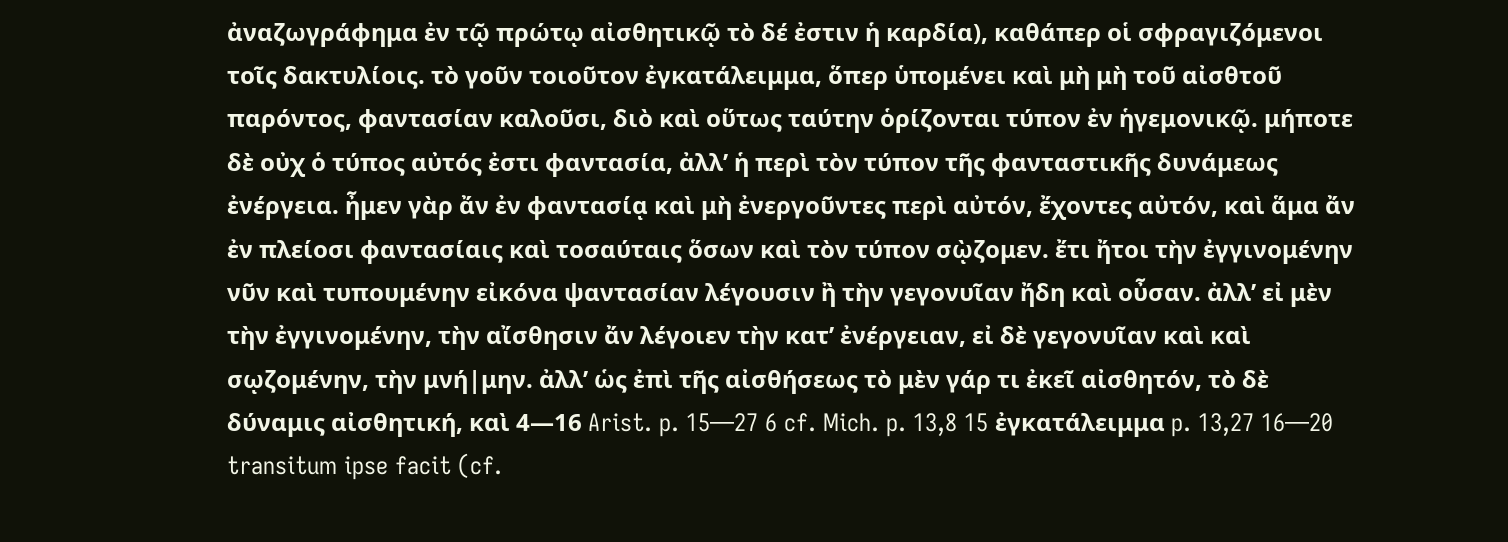ἀναζωγράφημα ἐν τῷ πρώτῳ αἰσθητικῷ τὸ δέ ἐστιν ἡ καρδία), καθάπερ οἱ σφραγιζόμενοι τοῖς δακτυλίοις. τὸ γοῦν τοιοῦτον ἐγκατάλειμμα, ὅπερ ὑπομένει καὶ μὴ μὴ τοῦ αἰσθτοῦ παρόντος, φαντασίαν καλοῦσι, διὸ καὶ οὕτως ταύτην ὁρίζονται τύπον ἐν ἡγεμονικῷ. μήποτε δὲ οὐχ ὁ τύπος αὐτός ἐστι φαντασία, ἀλλ’ ἡ περὶ τὸν τύπον τῆς φανταστικῆς δυνάμεως ἐνέργεια. ἦμεν γὰρ ἄν ἐν φαντασίᾳ καὶ μὴ ἐνεργοῦντες περὶ αὐτόν, ἔχοντες αὐτόν, καὶ ἅμα ἄν ἐν πλείοσι φαντασίαις καὶ τοσαύταις ὅσων καὶ τὸν τύπον σῲζομεν. ἔτι ἤτοι τὴν ἐγγινομένην νῦν καὶ τυπουμένην εἰκόνα ψαντασίαν λέγουσιν ἢ τὴν γεγονυῖαν ἤδη καὶ οὖσαν. ἀλλ’ εἰ μὲν τὴν ἐγγινομένην, τὴν αἴσθησιν ἄν λέγοιεν τὴν κατ’ ἐνέργειαν, εἰ δὲ γεγονυῖαν καὶ καὶ σῳζομένην, τὴν μνή|μην. ἀλλ’ ὡς ἐπὶ τῆς αἰσθήσεως τὸ μὲν γάρ τι ἐκεῖ αἰσθητόν, τὸ δὲ δύναμις αἰσθητική, καὶ 4—16 Arist. p. 15—27 6 cf. Mich. p. 13,8 15 ἐγκατάλειμμα p. 13,27 16—20 transitum ipse facit (cf.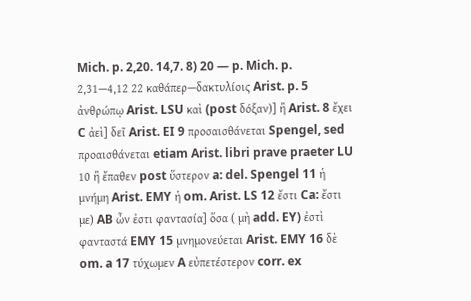Mich. p. 2,20. 14,7. 8) 20 — p. Mich. p. 2,31—4,12 22 καθάπερ—δακτυλίοις Arist. p. 5 ἀνθρώπῳ Arist. LSU καὶ (post δόξαν)] ἢ Arist. 8 ἔχει C ἀεὶ] δεῖ Arist. EI 9 προσαισθάνεται Spengel, sed προαισθάνεται etiam Arist. libri prave praeter LU 10 ἢ ἔπαθεν post ὕστερον a: del. Spengel 11 ἡ μνήμη Arist. EMY ἡ om. Arist. LS 12 ἔστι Ca: ἔστι με) AB ὦν ἐστι φαντασία] ὅσα ( μὴ add. EY) ἐστὶ φανταστά EMY 15 μνημονεύεται Arist. EMY 16 δὲ om. a 17 τύχωμεν A εὐπετέστερον corr. ex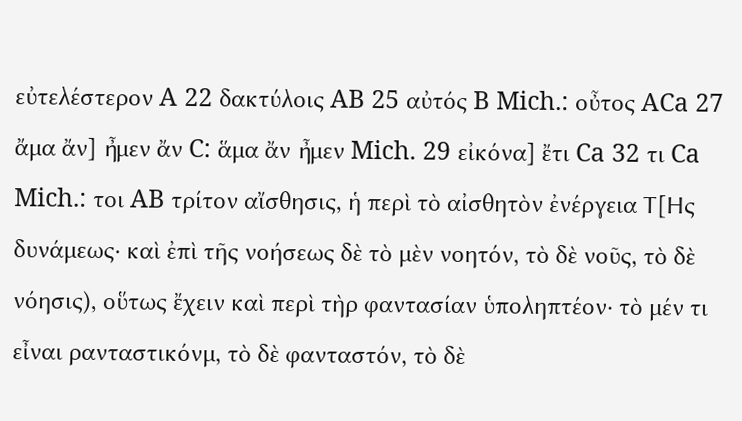εὐτελέστερον A 22 δακτύλοις AB 25 αὐτός B Mich.: οὖτος ACa 27 ἄμα ἄν] ἦμεν ἄν C: ἅμα ἄν ἦμεν Mich. 29 εἰκόνα] ἔτι Ca 32 τι Ca Mich.: τοι AB τρίτον αἴσθησις, ἡ περὶ τὸ αἰσθητὸν ἐνέργεια Τ[Ης δυνάμεως· καὶ ἐπὶ τῆς νοήσεως δὲ τὸ μὲν νοητόν, τὸ δὲ νοῦς, τὸ δὲ νόησις), οὕτως ἔχειν καὶ περὶ τὴρ φαντασίαν ὑποληπτέον· τὸ μέν τι εἶναι ρανταστικόνμ, τὸ δὲ φανταστόν, τὸ δὲ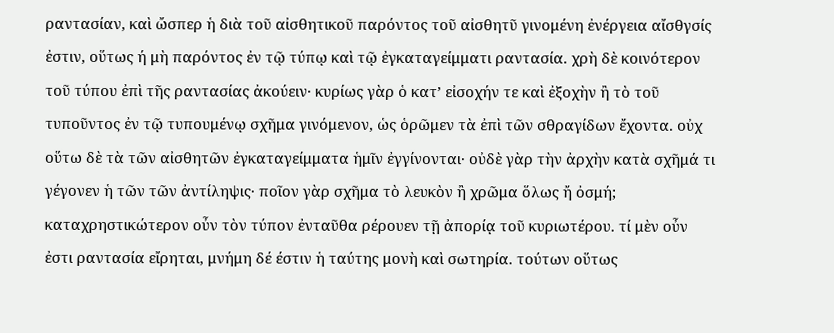ραντασίαν, καὶ ὤσπερ ἡ διὰ τοῦ αἰσθητικοῦ παρόντος τοῦ αἰσθητῦ γινομένη ἐνέργεια αἴσθγσίς ἐστιν, οὕτως ή μὴ παρόντος ἐν τῷ τύπῳ καὶ τῷ ἐγκαταγείμματι ραντασία. χρὴ δὲ κοινότερον τοῦ τύπου ἐπὶ τῆς ραντασίας ἀκούειν· κυρίως γὰρ ὁ κατ’ εἰσοχήν τε καὶ ἐξοχὴν ἢ τὸ τοῦ τυποῦντος ἐν τῷ τυπουμένῳ σχῆμα γινόμενον, ὡς ὁρῶμεν τὰ ἐπὶ τῶν σθραγίδων ἔχοντα. οὐχ οὕτω δὲ τὰ τῶν αἰσθητῶν ἐγκαταγείμματα ἡμῖν ἐγγίνονται· οὐδὲ γὰρ τὴν ἀρχὴν κατὰ σχῆμά τι γέγονεν ἡ τῶν τῶν ἀντίληψις· ποῖον γὰρ σχῆμα τὸ λευκὸν ἢ χρῶμα ὅλως ἤ ὀσμή; καταχρηστικώτερον οὖν τὸν τύπον ἐνταῦθα ρέρουεν τῇ ἀπορίᾳ τοῦ κυριωτέρου. τί μὲν οὖν ἐστι ραντασία εἴρηται, μνήμη δέ έστιν ἡ ταύτης μονὴ καὶ σωτηρία. τούτων οὕτως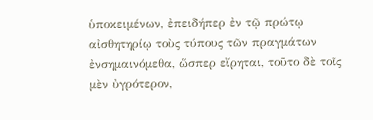ὑποκειμένων, ἐπειδήπερ ἐν τῷ πρώτῳ αἰσθητηρίῳ τοὺς τύπους τῶν πραγμάτων ἐνσημαινόμεθα, ὥσπερ εἴρηται, τοῦτο δὲ τοῖς μὲν ὐγρότερον,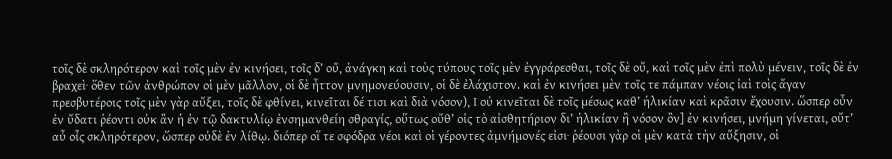τοῖς δὲ σκληρότερον καὶ τοῖς μὲν ἐν κινήσει, τοῖς δ’ οὔ, ἀνάγκη καὶ τοὺς τύπους τοῖς μὲν ἐγγράρεσθαι, τοῖς δὲ οὔ, καὶ τοῖς μὲν ἐπὶ πολὺ μένειν, τοῖς δὲ ἐν βραχεὶ· ὅθεν τῶν ἀνθρώπον οἱ μὲν μᾶλλον, οἱ δὲ ἦττον μνημονεύουσιν, οἱ δὲ ἐλάχιστον. καὶ ἐν κινήσει μὲν τοῖς τε πάμπαν νέοις ἰαὶ τοὶς ἄγαν πρεσβυτέροις τοῖς μὲν γὰρ αὔξει, τοῖς δὲ φθίνει, κινεῖται δέ τισι καὶ διὰ νόσον), Ι οὐ κινεῖται δὲ τοῖς μέσως καθ’ ἡλικίαν καὶ κρᾶσιν ἔχουσιν. ὥσπερ οὖν ἐν ὔδατι ῥέοντι οὐκ ἂν ἡ ἐν τῷ δακτυλίῳ ἐνσημανθείη σθραγίς, οὕτως οὔθ’ οἰς τὸ αἰσθητήριον δι’ ἡλικίαν ἢ νόσον ὂν] ἐν κινήσει, μνήμη γίνεται, οὔτ’ αὖ οἶς σκληρότερον, ὥσπερ οὐδὲ ἐν λίθῳ. διόπερ οἵ τε σφόδρα νέοι καὶ οἱ γέροντες ἀμνήμονές εἰσι· ῥέουσι γὰρ οἱ μὲν κατὰ τὴν αὔξησιν, οἱ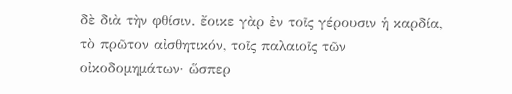δὲ διὰ τὴν φθίσιν. ἔοικε γὰρ ἐν τοῖς γέρουσιν ἡ καρδία, τὸ πρῶτον αἰσθητικόν, τοῖς παλαιοῖς τῶν οἰκοδομημάτων· ὥσπερ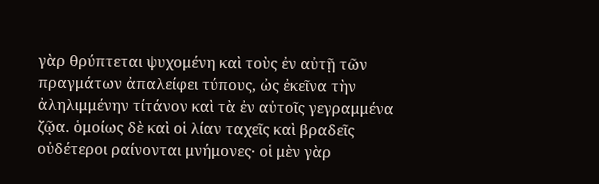γὰρ θρύπτεται ψυχομένη καὶ τοὺς ἐν αὐτῇ τῶν πραγμάτων ἀπαλείφει τύπους, ὠς ἐκεῖνα τὴν ἀληλιμμένην τίτάνον καὶ τὰ ἐν αὐτοῖς γεγραμμένα ζῷα. ὁμοίως δὲ καὶ οἱ λίαν ταχεῖς καὶ βραδεῖς οὐδέτεροι ραίνονται μνήμονες· οἱ μὲν γὰρ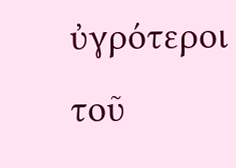ὐγρότεροι τοῦ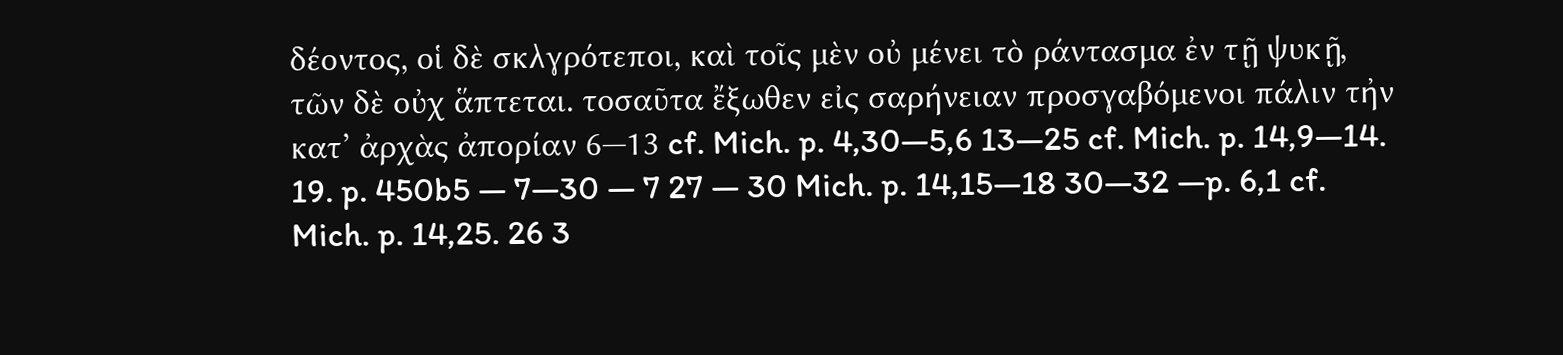δέοντος, οἱ δὲ σκλγρότεποι, καὶ τοῖς μὲν οὐ μένει τὸ ράντασμα ἐν τῇ ψυκῇ, τῶν δὲ οὐχ ἅπτεται. τοσαῦτα ἔξωθεν εἰς σαρήνειαν προσγαβόμενοι πάλιν τἠν κατ’ ἀρχὰς ἀπορίαν 6—13 cf. Mich. p. 4,30—5,6 13—25 cf. Mich. p. 14,9—14. 19. p. 450b5 — 7—30 — 7 27 — 30 Mich. p. 14,15—18 30—32 —p. 6,1 cf. Mich. p. 14,25. 26 3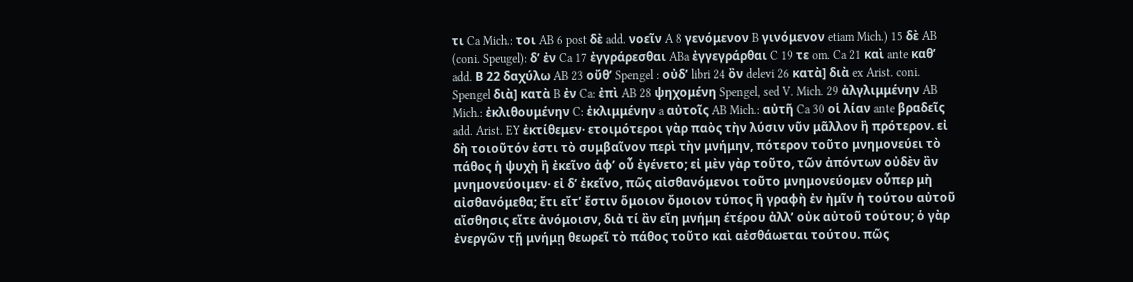τι Ca Mich.: τοι AB 6 post δὲ add. νοεῖν A 8 γενόμενον B γινόμενον etiam Mich.) 15 δὲ AB (coni. Speugel): δ’ ἐν Ca 17 ἐγγράρεσθαι ABa ἐγγεγράρθαι C 19 τε om. Ca 21 καὶ ante καθ’ add. Β 22 δαχύλω AB 23 οὔθ’ Spengel : οὐδ’ libri 24 ὂν delevi 26 κατὰ] διὰ ex Arist. coni. Spengel διὰ] κατὰ B ἐν Ca: ἐπὶ AB 28 ψηχομένη Spengel, sed V. Mich. 29 ἀλγλιμμένην AB Mich.: ἐκλιθουμένην C: ἐκλιμμένην a αὐτοῖς AB Mich.: αὐτῆ Ca 30 οἱ λίαν ante βραδεῖς add. Arist. EY ἐκτίθεμεν· ετοιμότεροι γὰρ παὸς τὴν λύσιν νῦν μᾶλλον ἢ πρότερον. εἰ δὴ τοιοῦτόν ἐστι τὸ συμβαῖνον περὶ τὴν μνήμην, πότερον τοῦτο μνημονεύει τὸ πάθος ἡ ψυχὴ ἢ ἐκεῖνο ἀφ’ οὖ ἐγένετο; εἰ μὲν γὰρ τοῦτο, τῶν ἀπόντων οὐδὲν ἂν μνημονεύοιμεν· εἰ δ’ ἐκεῖνο, πῶς αἰσθανόμενοι τοῦτο μνημονεύομεν οὖπερ μὴ αἰσθανόμεθα; ἔτι εἴτ’ ἔστιν ὅμοιον ὄμοιον τύπος ἢ γραφὴ ἐν ἠμῖν ἡ τούτου αὐτοῦ αἴσθησις εἴτε ἀνόμοισν, διἀ τί ἂν εἴη μνήμη έτέρου ἀλλ’ οὐκ αὐτοῦ τούτου; ὁ γὰρ ἐνεργῶν τῇ μνήμῃ θεωρεῖ τὸ πάθος τοῦτο καὶ αἐσθάωεται τούτου. πῶς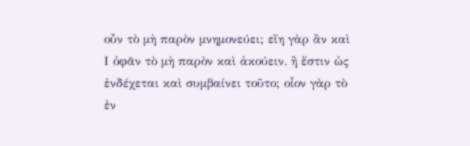οὖν τὸ μὴ παρὸν μνημονεύει; εἴη γὰρ ἂν καὶ Ι ὀφᾶν τὸ μὴ παρὸν καὶ ἀκούειν. ἢ ἔστιν ὡς ἐνδέχεται καὶ συμβαίνει τοῦτο; οἶον γὰρ τὸ ἐν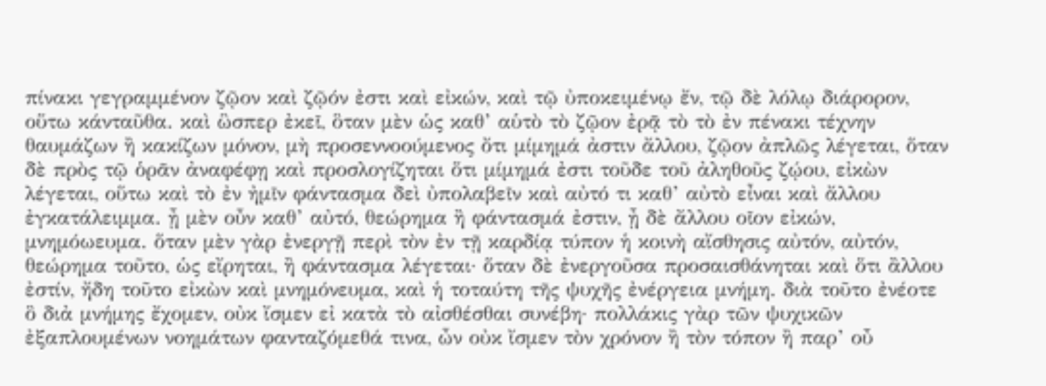πίνακι γεγραμμένον ζῷον καὶ ζῷόν ἐστι καὶ εἰκών, καὶ τῷ ὐποκειμένῳ ἔν, τῷ δὲ λόλῳ διάρορον, οὕτω κάνταῦθα. καὶ ὣσπερ ἐκεῖ, ὃταν μὲν ὡς καθ’ αὑτὸ τὸ ζῷον ἐρᾷ τὸ τὸ ἐν πένακι τέχνην θαυμάζων ἢ κακίζων μόνον, μὴ προσεννοούμενος ὄτι μίμημά ἀστιν ἄλλου, ζῷον ἀπλῶς λέγεται, ὅταν δὲ πρὸς τῷ ὁρᾶν ἀναφέφῃ καὶ προσλογίζηται ὅτι μίμημά ἐστι τοῦδε τοῦ ἀληθοῦς ζῴου, εἰκὼν λέγεται, οὕτω καὶ τὸ ἐν ἠμῖν φάντασμα δεὶ ὐπολαβεῖν καὶ αὐτό τι καθ’ αὐτὸ εἶναι καὶ ἄλλου ἐγκατάλειμμα. ᾖ μὲν οὖν καθ’ αὐτό, θεώρημα ἢ φάντασμά ἐστιν, ᾖ δὲ ἄλλου οῖον εἰκών, μνημόωευμα. ὅταν μὲν γὰρ ἐνεργῇ περὶ τὸν ἐν τῇ καρδίᾳ τύπον ἡ κοινὴ αἴσθησις αὐτόν, αὐτόν, θεώρημα τοῦτο, ὡς εἴρηται, ἢ φάντασμα λέγεται· ὅταν δὲ ἐνεργοῦσα προσαισθάνηται καὶ ὅτι ἂλλου ἐστίν, ἤδη τοῦτο εἰκὼν καὶ μνημόνευμα, καὶ ἡ τοταύτη τῆς ψυχῆς ἐνέργεια μνήμη. διὰ τοῦτο ἐνέοτε ὃ διἀ μνήμης ἔχομεν, οὐκ ἴσμεν εἰ κατὰ τὸ αἰσθέσθαι συνέβη· πολλάκις γὰρ τῶν ψυχικῶν ἐξαπλουμένων νοημάτων φανταζόμεθά τινα, ὦν οὐκ ἴσμεν τὸν χρόνον ἢ τὸν τόπον ἢ παρ’ οὖ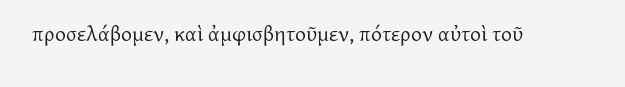προσελάβομεν, καὶ ἀμφισβητοῦμεν, πότερον αὐτοὶ τοῦ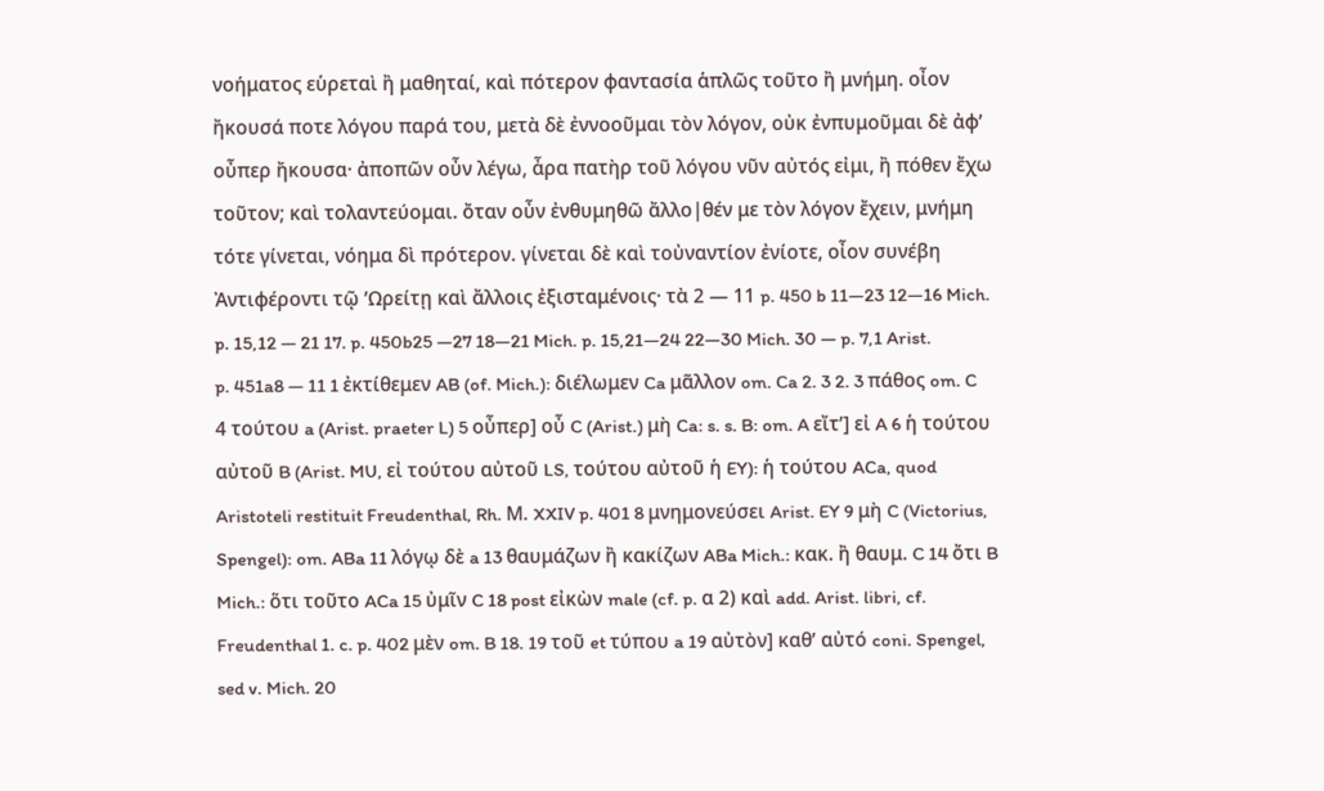νοήματος εὑρεταὶ ἢ μαθηταί, καὶ πότερον φαντασία ἁπλῶς τοῦτο ἢ μνήμη. οἶον ἤκουσά ποτε λόγου παρά του, μετὰ δὲ ἐννοοῦμαι τὸν λόγον, οὐκ ἐνπυμοῦμαι δὲ ἀφ’ οὖπερ ἤκουσα· ἀποπῶν οὖν λέγω, ἆρα πατὴρ τοῦ λόγου νῦν αὐτός εἰμι, ἢ πόθεν ἔχω τοῦτον; καὶ τολαντεύομαι. ὄταν οὖν ἐνθυμηθῶ ἄλλο|θέν με τὸν λόγον ἔχειν, μνήμη τότε γίνεται, νόημα δὶ πρότερον. γίνεται δὲ καὶ τοὐναντίον ἐνίοτε, οἶον συνέβη Ἀντιφέροντι τῷ ’Ωρείτῃ καὶ ἄλλοις ἐξισταμένοις· τὰ 2 — 11 p. 450 b 11—23 12—16 Mich. p. 15,12 — 21 17. p. 450b25 —27 18—21 Mich. p. 15,21—24 22—30 Mich. 30 — p. 7,1 Arist. p. 451a8 — 11 1 ἐκτίθεμεν AB (of. Mich.): διέλωμεν Ca μᾶλλον om. Ca 2. 3 2. 3 πάθος om. C 4 τούτου a (Arist. praeter L) 5 οὖπερ] οὖ C (Arist.) μὴ Ca: s. s. B: om. A εἴτ’] εἰ A 6 ἡ τούτου αὐτοῦ B (Arist. MU, εἰ τούτου αὐτοῦ LS, τούτου αὐτοῦ ἡ EY): ἡ τούτου ACa, quod Aristoteli restituit Freudenthal, Rh. Μ. XXIV p. 401 8 μνημονεύσει Arist. EY 9 μὴ C (Victorius, Spengel): om. ABa 11 λόγῳ δὲ a 13 θαυμάζων ἢ κακίζων ABa Mich.: κακ. ἢ θαυμ. C 14 ὄτι B Mich.: ὅτι τοῦτο ACa 15 ὐμῖν C 18 post εἰκὼν male (cf. p. α 2) καὶ add. Arist. libri, cf. Freudenthal 1. c. p. 402 μὲν om. B 18. 19 τοῦ et τύπου a 19 αὐτὸν] καθ’ αὐτό coni. Spengel, sed v. Mich. 20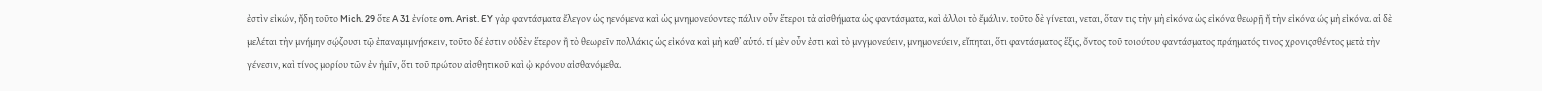ἐστὶν εἰκών, ἤδη τοῦτο Mich. 29 ὅτε A 31 ἐνίοτε om. Arist. EY γὰρ φαντάσματα ἔλεγον ὡς ηενόμενα καὶ ὡς μνημονεύοντες· πάλιν οὖν ἕτεροι τὰ αἰσθήματα ὡς φαντάσματα, καὶ ἀλλοι τὸ ἔμάλιν. τοῦτο δὲ γίνεται, νεται, ὅταν τις τὴv μὴ εἰκόνα ὡς εἰκόνα θεωρῇ ἤ τὴν εἰκόνα ώς μὴ εἰκόνα. αἱ δὲ μελέται τὴν μνήμην σῴζουσι τῷ ἐπαναμιμνῄσκειν, τοῦτο δέ ἐστιν οὐδὲν ἕτερον ἢ τὸ θεωρεῖν πολλάκις ὡς εἰκόνα καὶ μὴ καθ’ αὑτό. τί μὲν οὖν ἐστι καὶ τὸ μνγμονεύειν, μνημονεύειν, εἴπηται, ὅτι φαντάσματος ἕξις, ὄντος τοῦ τοιούτου φαντάσματος πράηματός τινος χρονιςσθέντος μετὰ τὴν γένεσιν, καὶ τίνος μορίου τῶν ἐν ἠμῖν, ὅτι τοῦ πρώτου αἰσθητικοῦ καὶ ᾠ κρόνου αἰσθανόμεθα.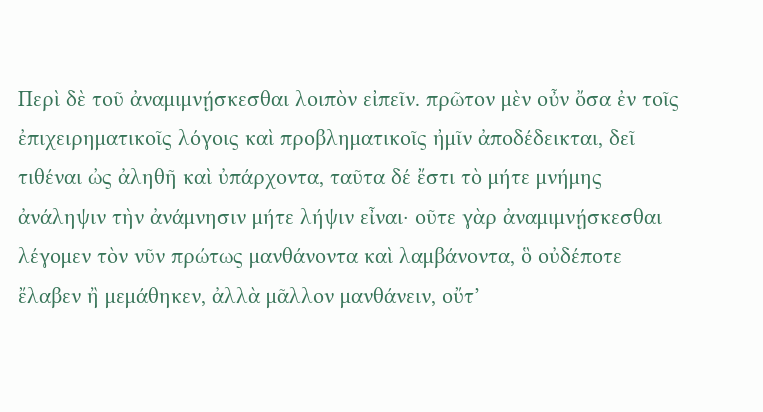Περὶ δὲ τοῦ ἀναμιμνῄσκεσθαι λοιπὸν εἰπεῖν. πρῶτον μὲν οὖν ὄσα ἐν τοῖς ἐπιχειρηματικοῖς λόγοις καὶ προβληματικοῖς ἠμῖν ἀποδέδεικται, δεῖ τιθέναι ὠς ἀληθῆ καὶ ὐπάρχοντα, ταῦτα δέ ἔστι τὸ μήτε μνήμης ἀνάληψιν τὴν ἀνάμνησιν μήτε λήψιν εἶναι· οῦτε γὰρ ἀναμιμνῄσκεσθαι λέγομεν τὸν νῦν πρώτως μανθάνοντα καὶ λαμβάνοντα, ὃ οὐδέποτε ἔλαβεν ἢ μεμάθηκεν, ἀλλὰ μᾶλλον μανθάνειν, οὔτ’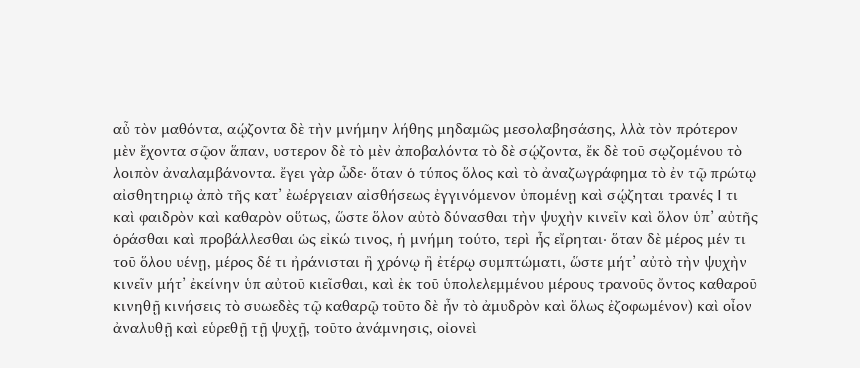αὖ τὸν μαθόντα, αῴζοντα δὲ τὴν μνήμην λήθης μηδαμῶς μεσολαβησάσης, λλὰ τὸν πρότερον μὲν ἔχοντα σῷον ἅπαν, υστερον δὲ τὸ μὲν ἀποβαλόντα τὸ δὲ σῴζοντα, ἔκ δὲ τοῦ σῳζομένου τὸ λοιπὸν ἀναλαμβάνοντα. ἔγει γὰρ ὦδε· ὅταν ὁ τύπος ὅλος καὶ τὸ ἀναζωγράφημα τὸ ἐν τῷ πρώτῳ αἰσθητηριῳ ἀπὸ τῆς κατ’ ἐωέργειαν αἰσθήσεως ἐγγινόμενον ὐπομένῃ καὶ σῴζηται τρανές Ι τι καὶ φαιδρὸν καὶ καθαρὸν οὕτως, ὥστε ὅλον αὐτὸ δύνασθαι τὴν ψυχὴν κινεῖν καὶ ὅλον ὑπ’ αὐτῆς ὁράσθαι καὶ προβάλλεσθαι ὡς εἰκώ τινος, ἡ μνήμη τούτο, τερὶ ἦς εἴρηται· ὅταν δὲ μέρος μέν τι τοῦ ὅλου υένῃ, μέρος δέ τι ἠράνισται ἢ χρόνῳ ἢ ἐτέρῳ συμπτώματι, ὥστε μήτ’ αὐτὸ τὴν ψυχὴν κινεῖν μήτ’ ἐκείνην ὑπ αὐτοῦ κιεῖσθαι, καὶ ἐκ τοῦ ὑπολελεμμένου μέρους τρανοῦς ὄντος καθαροῦ κινηθῇ κινήσεις τὸ συωεδὲς τῷ καθαρῷ τοῦτο δὲ ἦν τὸ ἀμυδρὸν καὶ ὅλως ἐζοφωμένον) καὶ οἶον ἀναλυθῇ καὶ εὑρεθῇ τῇ ψυχῇ, τοῦτο ἀνάμνησις, οἰονεὶ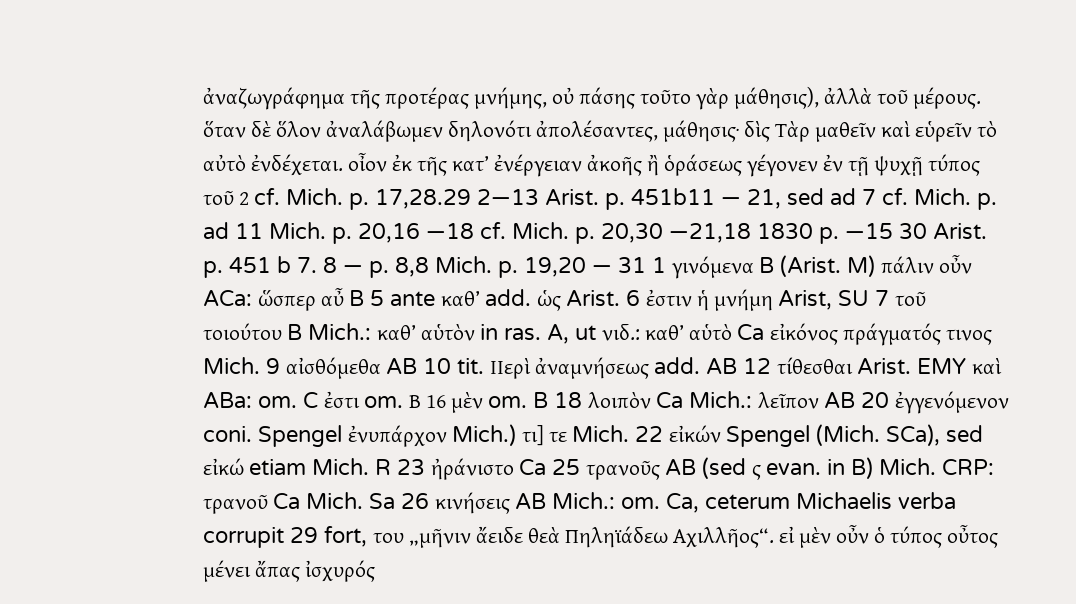ἀναζωγράφημα τῆς προτέρας μνήμης, οὐ πάσης τοῦτο γὰρ μάθησις), ἀλλὰ τοῦ μέρους. ὅταν δὲ ὅλον ἀναλάβωμεν δηλονότι ἀπολέσαντες, μάθησις· δὶς Τὰρ μαθεῖν καὶ εὑρεῖν τὸ αὐτὸ ἐνδέχεται. οἶον ἐκ τῆς κατ’ ἐνέργειαν ἀκοῆς ἢ ὁράσεως γέγονεν ἐν τῇ ψυχῇ τύπος τοῦ 2 cf. Mich. p. 17,28.29 2—13 Arist. p. 451b11 — 21, sed ad 7 cf. Mich. p. ad 11 Mich. p. 20,16 —18 cf. Mich. p. 20,30 —21,18 1830 p. —15 30 Arist. p. 451 b 7. 8 — p. 8,8 Mich. p. 19,20 — 31 1 γινόμενα B (Arist. M) πάλιν οὖν ACa: ὥσπερ αὖ B 5 ante καθ’ add. ὡς Arist. 6 ἐστιν ἡ μνήμη Arist, SU 7 τοῦ τοιούτου B Mich.: καθ’ αὑτὸν in ras. A, ut νιδ.: καθ’ αὑτὸ Ca εἰκόνος πράγματός τινος Mich. 9 αἰσθόμεθα AB 10 tit. ΙΙερὶ ἀναμνήσεως add. AB 12 τίθεσθαι Arist. EMY καὶ ABa: om. C ἐστι om. Β 16 μὲν om. B 18 λοιπὸν Ca Mich.: λεῖπον AB 20 ἐγγενόμενον coni. Spengel ἐνυπάρχον Mich.) τι] τε Mich. 22 εἰκών Spengel (Mich. SCa), sed εἰκώ etiam Mich. R 23 ἠράνιστο Ca 25 τρανοῦς AB (sed ς evan. in B) Mich. CRP: τρανοῦ Ca Mich. Sa 26 κινήσεις AB Mich.: om. Ca, ceterum Michaelis verba corrupit 29 fort, του „μῆνιν ἄειδε θεὰ Πηληϊάδεω Αχιλλῆος“. εἰ μὲν οὖν ὁ τύπος οὖτος μένει ἄπας ἰσχυρός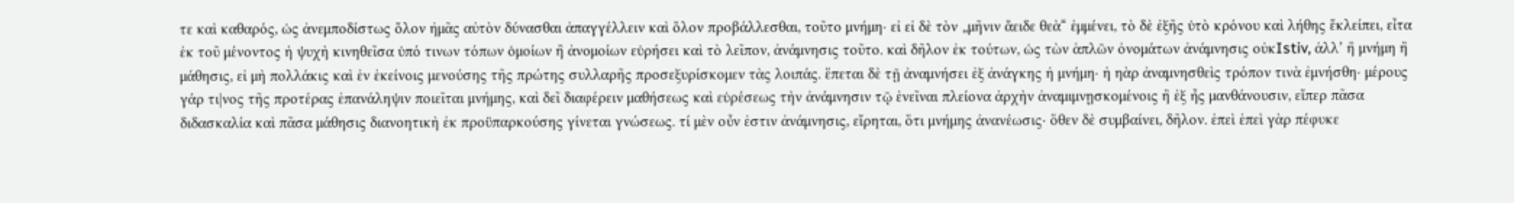τε καὶ καθαρός, ὡς ἀνεμποδίστως ὄλον ἠμᾶς αὐτὸν δύνασθαι ἀπαγγέλλειν καὶ ὄλον προβάλλεσθαι, τοῦτο μνήμη· εἰ εἰ δὲ τὸν „μῆνιν ἄειδε θεὰ“ ἐμμένει, τὸ δὲ ἐξῆς ὑτὸ κρόνου καὶ λήθης ἔκλείπει, εἶτα ἐκ τοῦ μένοντος ἡ ψυχὴ κινηθεῖσα ὑπό τινων τόπων ὁμοίων ἢ ἀνομοίων εὑρήσει καὶ τὸ λεῖπον, ἀνάμνησις τοῦτο. καὶ δῆλον ἐκ τούτων, ὡς τὼν ἁπλῶν ὀνομάτων ἀνάμνησις οὐκIstiv, ἀλλ’ ἢ μνήμη ἢ μάθησις, εἰ μὴ πολλάκις καὶ ἐν ἐκείνοις μενούσης τῆς πρώτης συλλαρῆς προσεξυρίσκομεν τὰς λοιπάς. ἕπεται δὲ τῇ ἀναμνήσει ἐξ ἀνάγκης ἡ μνήμη· ἡ ηὰρ ἀναμνησθεὶς τρόπον τινὰ ἐμνήσθη· μέρους γάρ τι|νος τῆς προτέρας ἐπανάληψιν ποιεῖται μνήμης, καὶ δεῖ διαφέρειν μαθήσεως καὶ εὑρέσεως τὴν ἀνάμνησιν τῷ ἐνεῖναι πλείονα ἀρχὴν ἀναμιμνῃσκομένοις ἢ ἐξ ἦς μανθάνουσιν, εἴπερ πᾶσα διδασκαλία καὶ πᾶσα μάθησις διανοητικὴ ἐκ προϋπαρκούσης γίνεται γνώσεως. τί μὲν οὖν ἐστιν ἀνάμνησις, εἴρηται, ὅτι μνήμης ἀνανέωσις· ὅθεν δὲ συμβαίνει, δῆλον. ἐπεὶ ἐπεὶ γὰρ πέφυκε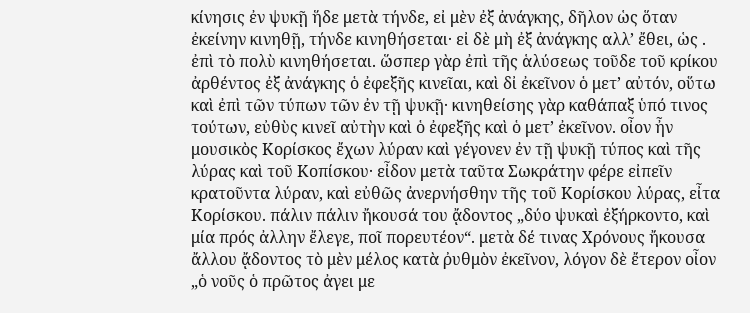κίνησις ἐν ψυκῇ ἥδε μετὰ τήνδε, εἰ μὲν ἐξ ἀνάγκης, δῆλον ὡς ὅταν ἐκείνην κινηθῇ, τήνδε κινηθήσεται· εἰ δὲ μὴ ἐξ ἀνάγκης αλλ’ ἔθει, ὡς . ἐπὶ τὸ πολὺ κινηθήσεται. ὥσπερ γὰρ ἐπὶ τῆς ἁλύσεως τοῦδε τοῦ κρίκου ἀρθέντος ἐξ ἀνάγκης ὁ ἐφεξῆς κινεῖαι, καὶ δἰ ἐκεῖνον ὁ μετ’ αὐτόν, οὕτω καὶ ἐπὶ τῶν τύπων τῶν ἐν τῇ ψυκῇ· κινηθείσης γὰρ καθάπαξ ὑπό τινος τούτων, εὐθὺς κινεῖ αὐτὴν καὶ ὁ ἐφεξῆς καὶ ὁ μετ’ ἐκεῖνον. οἶον ἦν μουσικὸς Κορίσκος ἔχων λύραν καὶ γέγονεν ἐν τῇ ψυκῇ τύπος καὶ τῆς λύρας καὶ τοῦ Κοπίσκου· εἶδον μετὰ ταῦτα Σωκράτην φέρε εἰπεῖν κρατοῦντα λύραν, καὶ εὐθῶς ἀνερνήσθην τῆς τοῦ Κορίσκου λύρας, εἶτα Κορίσκου. πάλιν πάλιν ἤκουσά του ᾄδοντος „δύο ψυκαὶ ἐξήρκοντο, καὶ μία πρός ἀλλην ἔλεγε, ποῖ πορευτέον“. μετὰ δέ τινας Χρόνους ἤκουσα ἄλλου ᾄδοντος τὸ μὲν μέλος κατὰ ῤυθμὸν ἐκεῖνον, λόγον δὲ ἔτερον οἶον „ὁ νοῦς ὁ πρῶτος ἀγει με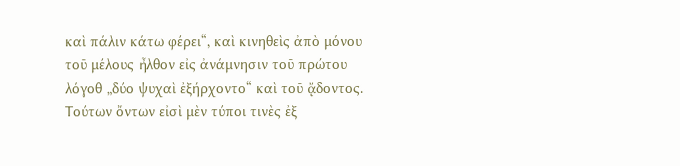καὶ πάλιν κάτω φέρει“, καὶ κινηθεὶς ἀπὸ μόνου τοῦ μέλους ἦλθον εἰς ἀνάμνησιν τοῦ πρώτου λόγοθ „δύο ψυχαὶ ἐξήρχοντο“ καὶ τοῦ ᾄδοντος.
Τούτων ὄντων εἰσὶ μὲν τύποι τινὲς ἐξ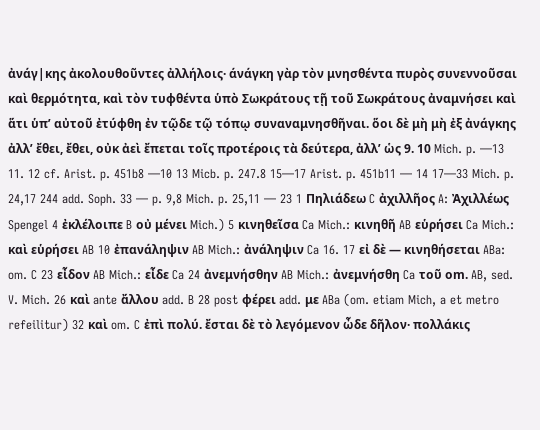ἀνάγ|κης ἀκολουθοῦντες ἀλλήλοις· άνάγκη γὰρ τὸν μνησθέντα πυρὸς συνεννοῦσαι καὶ θερμότητα, καὶ τὸν τυφθέντα ὑπὸ Σωκράτους τῇ τοῦ Σωκράτους ἀναμνήσει καὶ ἅτι ὑπ’ αὐτοῦ ἐτύφθη ἐν τῷδε τῷ τόπῳ συναναμνησθῆναι. ὅοι δὲ μὴ μὴ ἐξ ἀνάγκης ἀλλ’ ἔθει, ἔθει, οὐκ ἀεὶ ἔπεται τοῖς προτέροις τὰ δεύτερα, ἀλλ’ ὡς 9. 10 Mich. p. —13 11. 12 cf. Arist. p. 451b8 —10 13 Micb. p. 247.8 15—17 Arist. p. 451b11 — 14 17—33 Mich. p. 24,17 244 add. Soph. 33 — p. 9,8 Mich. p. 25,11 — 23 1 Πηλιάδεω C ἀχιλλῆος A: Ἀχιλλέως Spengel 4 ἐκλέλοιπε B οὐ μένει Mich.) 5 κινηθεῖσα Ca Mich.: κινηθῆ AB εὑρήσει Ca Mich.: καὶ εὑρήσει AB 10 ἐπανάληψιν AB Mich.: ἀνάληψιν Ca 16. 17 εἰ δὲ — κινηθήσεται ABa: om. C 23 εἶδον AB Mich.: εἶδε Ca 24 ἀνεμνήσθην AB Mich.: ἀνεμνήσθη Ca τοῦ οm. AB, sed. V. Mich. 26 καὶ ante ἄλλου add. B 28 post φέρει add. με ABa (om. etiam Mich, a et metro refeilitur) 32 καὶ om. C ἐπὶ πολύ. ἔσται δὲ τὸ λεγόμενον ὦδε δῆλον· πολλάκις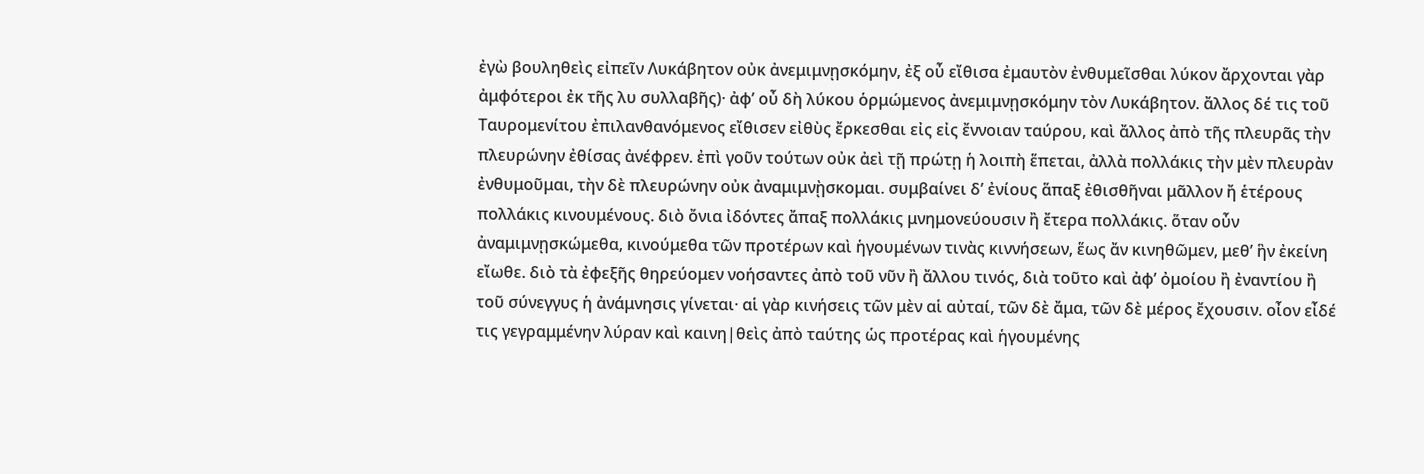ἐγὼ βουληθεὶς εἰπεῖν Λυκάβητον οὐκ ἀνεμιμνῃσκόμην, ἐξ οὖ εἴθισα ἐμαυτὸν ἐνθυμεῖσθαι λύκον ἄρχονται γὰρ ἀμφότεροι ἐκ τῆς λυ συλλαβῆς)· ἀφ’ οὖ δὴ λύκου ὁρμώμενος ἀνεμιμνῃσκόμην τὸν Λυκάβητον. ἄλλος δέ τις τοῦ Ταυρομενίτου ἐπιλανθανόμενος εἴθισεν εἰθὺς ἔρκεσθαι εἰς εἰς ἔννοιαν ταύρου, καὶ ἄλλος ἀπὸ τῆς πλευρᾶς τὴν πλευρώνην ἐθίσας ἀνέφρεν. ἐπὶ γοῦν τούτων οὐκ ἀεὶ τῇ πρώτῃ ἡ λοιπὴ ἕπεται, ἀλλὰ πολλάκις τὴν μὲν πλευρὰν ἐνθυμοῦμαι, τὴν δὲ πλευρώνην οὐκ ἀναμιμνῂσκομαι. συμβαίνει δ’ ἐνίους ἅπαξ ἐθισθῆναι μᾶλλον ἤ ἑτέρους πολλάκις κινουμένους. διὸ ὄνια ἰδόντες ἄπαξ πολλάκις μνημονεύουσιν ἢ ἔτερα πολλάκις. ὅταν οὖν ἀναμιμνῃσκώμεθα, κινούμεθα τῶν προτέρων καὶ ἡγουμένων τινὰς κιννήσεων, ἕως ἄν κινηθῶμεν, μεθ’ ἣν ἐκείνη εἴωθε. διὸ τὰ ἐφεξῆς θηρεύομεν νοήσαντες ἀπὸ τοῦ νῦν ἢ ἄλλου τινός, διὰ τοῦτο καὶ ἀφ’ ὀμοίου ἢ ἐναντίου ἢ τοῦ σύνεγγυς ἡ ἀνάμνησις γίνεται· αἱ γὰρ κινήσεις τῶν μὲν αἱ αὐταί, τῶν δὲ ἄμα, τῶν δὲ μέρος ἔχουσιν. οἶον εἶδέ τις γεγραμμένην λύραν καὶ καινη|θεὶς ἀπὸ ταύτης ὡς προτέρας καὶ ἡγουμένης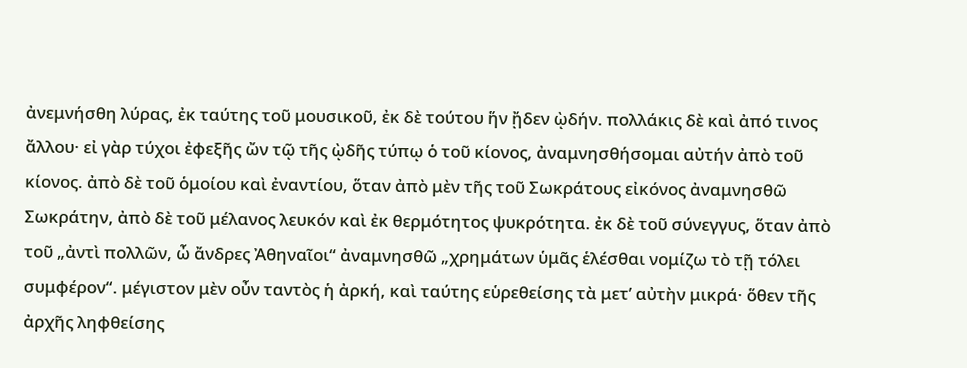ἀνεμνήσθη λύρας, ἐκ ταύτης τοῦ μουσικοῦ, ἐκ δὲ τούτου ἥν ᾔδεν ῲδήν. πολλάκις δὲ καὶ ἀπό τινος ἄλλου· εἰ γὰρ τύχοι ἐφεξῆς ὤν τῷ τῆς ῲδῆς τύπῳ ὁ τοῦ κίονος, ἀναμνησθήσομαι αὐτήν ἀπὸ τοῦ κίονος. ἀπὸ δὲ τοῦ ὁμοίου καὶ ἐναντίου, ὅταν ἀπὸ μὲν τῆς τοῦ Σωκράτους εἰκόνος ἀναμνησθῶ Σωκράτην, ἀπὸ δὲ τοῦ μέλανος λευκόν καὶ ἐκ θερμότητος ψυκρότητα. ἐκ δὲ τοῦ σύνεγγυς, ὅταν ἀπὸ τοῦ „ἀντὶ πολλῶν, ὦ ἄνδρες Ἀθηναῖοι“ ἀναμνησθῶ „χρημάτων ὑμᾶς ἑλέσθαι νομίζω τὸ τῇ τόλει συμφέρον“. μέγιστον μὲν οὖν ταντὸς ἡ ἀρκή, καὶ ταύτης εὑρεθείσης τὰ μετ’ αὐτὴν μικρά· ὅθεν τῆς ἀρχῆς ληφθείσης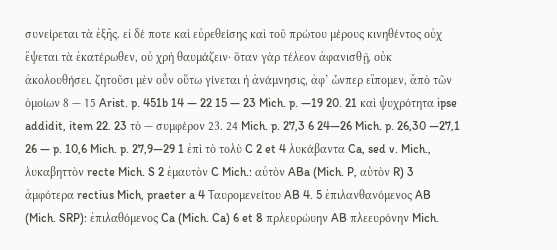συνείρεται τὰ ἐξῆς. εἰ δέ ποτε καὶ εὐρεθείσης καὶ τοῦ πρώτου μέρους κινηθέντος οὐχ ἔψεται τὰ ἐκατέρωθεν, οὐ χρὴ θαυμάζειν· ὅταν γὰρ τέλεον ἀφανισθῇ, οὐκ ἀκολουθήσει. ζητοῦσι μὲν οὖν οὕτω γίνεται ἡ ἀνάμνησις, ἀφ’ ὦνπερ εἴπομεν, ἄπὸ τῶν ὁμοίων 8 — 15 Arist. p. 451b 14 — 22 15 — 23 Mich. p. —19 20. 21 καὶ ψυχρότητα ipse addidit, item 22. 23 τὸ — συμφέρον 23. 24 Mich. p. 27,3 6 24—26 Mich. p. 26,30 —27,1 26 — p. 10,6 Mich. p. 27,9—29 1 ἐπὶ τὸ τολὺ C 2 et 4 λυκάβαντα Ca, sed v. Mich., λυκαβηττὸν recte Mich. S 2 ἐμαυτὸν C Mich.: αὐτὸν ABa (Mich. P, αὑτὸν R) 3 ἀμφότερα rectius Mich, praeter a 4 Ταυρομενείτου AB 4. 5 ἐπιλανθανόμενος AB (Mich. SRP): ἐπιλαθόμενος Ca (Mich. Ca) 6 et 8 πρλευρώυην AB πλεευρόνην Mich.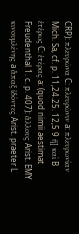CRP): πλευρῶνα C: πλευρῶνιν a: πλευρωνίαν Mich. Sa, cf. p. 11,24.25. 12,5 9 ἢ] καὶ B ἑτἐρως C: ἑτέρας a: (quod nimii aestimat Freudenthal 1. c. p. 407): ἄλλους Arist. EMY κινουμλένης a ἄπαξ ἰδόντες Arist. praeter L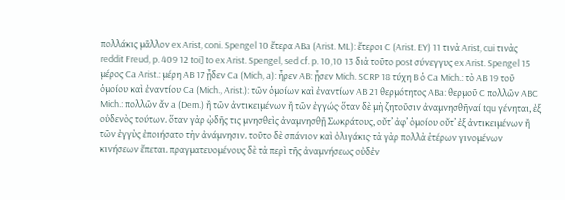πολλάκις μᾶλλον ex Arist, coni. Spengel 10 ἔτερα ABa (Arist. ML): ἔτεροι C (Arist. EY) 11 τινὰ Arist, cui τινὰς reddit Freud, p. 409 12 toi] to ex Arist. Spengel, sed cf. p. 10,10 13 διὰ τοῦτο post σύνεγγυς ex Arist. Spengel 15 μέρος Ca Arist.: μέρη AB 17 ᾖδεν Ca (Mich, a): ἦρεν AB: ᾖσεν Mich. SCRP 18 τύχη B ὁ Ca Mich.: τὸ AB 19 τοῦ ὁμοίου καὶ ἐναντίου Ca (Mich., Arist.): τῶν ὁμοίων καὶ ἐναντίων AB 21 θερμότητος ABa: θερμοῦ C πολλῶν ABC Mich.: πολλῶν ἄν a (Dem.) ἢ τῶν ἀντικειμένων ἢ τῶν ἐγγώς· ὅταν δὲ μὴ ζητοῦσιν ἀναμνησθῆναί tqu γένηται, ἐξ οὐδενὸς τούτων. ὅταν γὰρ ῲδῆς τις μνησθεὶς ἀναμνησθῇ Σωκράτους, οὔτ’ ἀφ’ ὁμοίου οὔτ’ ἐξ ἀντικειμένων ἢ τῶν ἐγγὺς ἐποιήσατο τὴν ἀνάμνησιν. τοῦτο δὲ σπάνιον καὶ ὀλιγάκις· τὰ γὰρ πολλὰ ἑτέρων γινομένων κινήσεων ἔπεται. πραγματευομένους δὲ τὰ περὶ τῆς ἀναμνήσεως οὐδἐν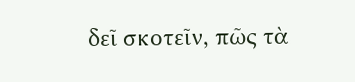δεῖ σκοτεῖν, πῶς τὰ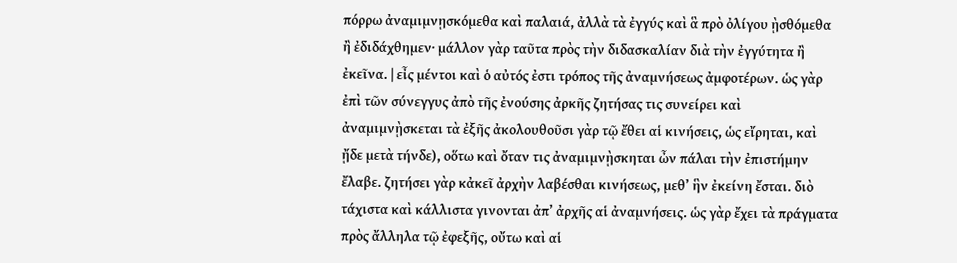πόρρω ἀναμιμνῃσκόμεθα καὶ παλαιά, ἀλλὰ τὰ ἐγγύς καὶ ἃ πρὸ ὀλίγου ῂσθόμεθα ἢ ἐδιδάχθημεν· μάλλον γὰρ ταῦτα πρὸς τὴν διδασκαλίαν διὰ τὴν ἐγγύτητα ἢ ἐκεῖνα. | εἶς μέντοι καὶ ὁ αὐτός ἐστι τρόπος τῆς ἀναμνήσεως ἀμφοτέρων. ὡς γὰρ ἐπὶ τῶν σύνεγγυς ἀπὸ τῆς ἐνούσης ἀρκῆς ζητήσας τις συνείρει καὶ ἀναμιμνῂσκεται τὰ ἐξῆς ἀκολουθοῦσι γὰρ τῷ ἔθει αἱ κινήσεις, ὡς εἴρηται, καὶ ᾔδε μετὰ τήνδε), οὅτω καὶ ὄταν τις ἀναμιμνῂσκηται ὦν πάλαι τὴν ἐπιστήμην ἔλαβε. ζητήσει γὰρ κἀκεῖ ἀρχὴν λαβέσθαι κινήσεως, μεθ’ ἣν ἐκείνη ἔσται. διὸ τάχιστα καὶ κάλλιστα γινονται ἀπ’ ἀρχῆς αἱ ἀναμνήσεις. ὡς γὰρ ἔχει τὰ πράγματα πρὸς ἄλληλα τῷ ἐφεξῆς, οὔτω καὶ αἱ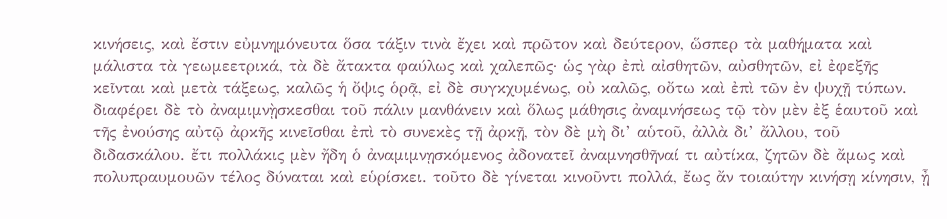κινήσεις, καὶ ἔστιν εὐμνημόνευτα ὅσα τάξιν τινὰ ἔχει καὶ πρῶτον καὶ δεύτερον, ὥσπερ τὰ μαθήματα καὶ μάλιστα τὰ γεωμεετρικά, τὰ δὲ ἄτακτα φαύλως καὶ χαλεπῶς· ὡς γὰρ ἐπὶ αἰσθητῶν, αὐσθητῶν, εἰ ἐφεξῆς κεῖνται καὶ μετὰ τάξεως, καλῶς ἡ ὄψις ὁρᾷ, εἰ δὲ συγκχυμένως, οὐ καλῶς, οὄτω καὶ ἐπὶ τῶν ἐν ψυχῇ τύπων. διαφέρει δὲ τὸ ἀναμιμνῂσκεσθαι τοῦ πάλιν μανθάνειν καὶ ὅλως μάθησις ἀναμνήσεως τῷ τὸν μὲν ἐξ ἑαυτοῦ καὶ τῆς ἐνούσης αὐτῷ ἀρκῆς κινεῖσθαι ἐπὶ τὸ συνεκὲς τῇ ἀρκῇ, τὸν δὲ μὴ δι’ αὑτοῦ, ἀλλὰ δι’ ἄλλου, τοῦ διδασκάλου. ἔτι πολλάκις μὲν ἤδη ὁ ἀναμιμνῃσκόμενος ἀδονατεῖ ἀναμνησθῆναί τι αὐτίκα, ζητῶν δὲ ἄμως καὶ πολυπραυμουῶν τέλος δύναται καὶ εὑρίσκει. τοῦτο δὲ γίνεται κινοῦντι πολλά, ἔως ἄν τοιαύτην κινήσῃ κίνησιν, ᾖ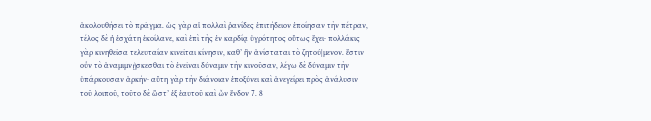ἀκολουθήσει τὸ πρᾶγμα. ὡς γὰρ αἱ πολλαὶ ῥανίδες ἐπιτήδειον ἐποίησαν τὴν πέτραν, τέλος δὲ ἡ ἐσχάτη ἐκοίλανε, καὶ ἐπὶ τὴς ἐν καρδίᾳ ὑγρότητος οὕτως ἔχει· πολλάκις γὰρ κινηθεῖσα τελευταίαν κινεῖται κίνησιν, καθ’ ἣν ἀνίσταται τὸ ζητού|μενον. ἔστιν οὖν τὸ ἀναμιμνῂσκεσθαι τὸ ἐνεῖναι δύναμιν τὴν κινοῦσαν, λέγω δὲ δύναμιν τὴν ὑπάρκουσαν ἀρκήν· αὔτη γὰρ τὴν διάνοιαν ἐποξύνει καὶ ἀνεγείρει πρὸς ἀνάλυσιν τοῦ λοιποῦ, τοῦτο δὲ ὥστ’ ἐξ ἐαυτοῦ καὶ ὦν ἔνδον 7. 8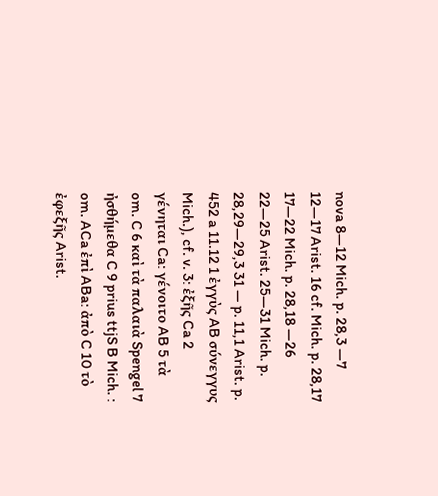nova 8—12 Mich. p. 28,3 —7 12—17 Arist. 16 cf. Mich. p. 28,17 17—22 Mich. p. 28,18 —26 22—25 Arist. 25—31 Mich. p. 28,29—29,3 31 — p. 11,1 Arist. p. 452 a 11.12 1 ἐγγὺς AB σύνεγγυς Mich.), cf. v. 3: ἐξῆς Ca 2 γένηται Ca: γένοιτο AB 5 τὰ om. C 6 καὶ τὰ παλαιὰ Spengel 7 ἠσθήμεθα C 9 prius ttjS B Mich. : om. ACa ἐπὶ ABa: ἀπὸ C 10 τὸ ἐφεξῆς Arist.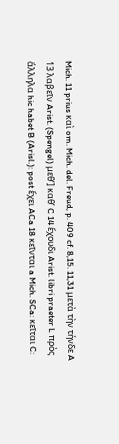Mich. 11 prius καὶ om. Mich. del. Freud, p. 409 cf. 8,15. 11,31 μετὰ τὴν τήνδε A 13 λαβεῖν Arist. (Spengel) μεθ’] καθ’ C 14 ἔχουδι Arist. libri praeter L πρὸς ἄλληλα hic habet B (Arisl.): post ἔχει ACa 18 κεῖνται a Mich. SCa: κεῖται C: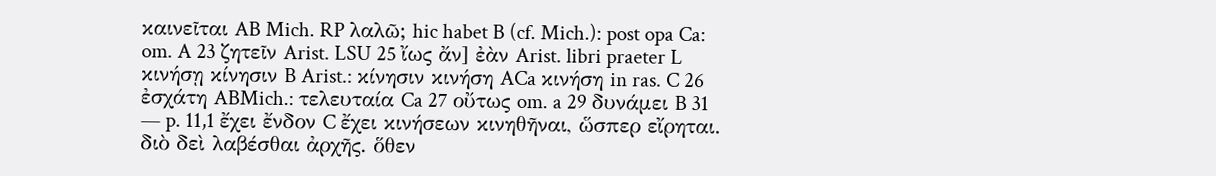καινεῖται AB Mich. RP λαλῶ; hic habet B (cf. Mich.): post opa Ca: om. A 23 ζητεῖν Arist. LSU 25 ἴως ἄν] ἐὰν Arist. libri praeter L κινήσῃ κίνησιν B Arist.: κίνησιν κινήση ACa κινήση in ras. C 26 ἐσχάτη ABMich.: τελευταία Ca 27 οὔτως om. a 29 δυνάμει B 31 — p. 11,1 ἔχει ἔνδον C ἔχει κινήσεων κινηθῆναι, ὥσπερ εἴρηται. διὸ δεὶ λαβέσθαι ἀρχῆς. ὅθεν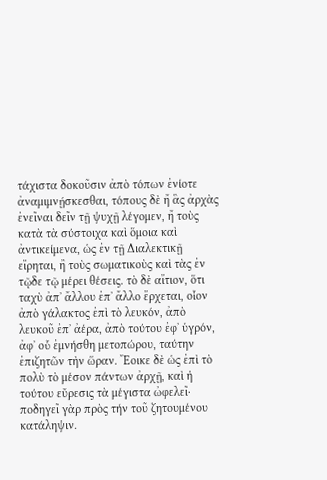τάχιστα δοκοῦσιν ἀπὸ τόπων ἐνίοτε ἀναμιμνῄσκεσθαι, τόπους δὲ ἤ ἃς ἀρχὰς ἐνεῖναι δεῖν τῇ ψυχῇ λέγομεν, ἤ τοὺς κατὰ τὰ σύστοιχα καὶ ὅμοια καὶ ἀντικείμενα, ὡς ἐν τῇ Διαλεκτικῇ εἴρηται, ἢ τοὺς σωματικοὺς καὶ τὰς ἐν τῷδε τῷ μέρει θέσεις. τὸ δὲ αἴτιον, ὅτι ταχὺ ἀπ᾿ ἄλλου ἐπ᾿ ἄλλο ἔρχεται, οἷον ἀπὸ γάλακτος ἐπὶ τὸ λευκόν, ἀπὸ λευκοῦ ἐπ᾿ ἀέρα, ἀπὸ τούτου ἐφ᾿ ὑγρόν, ἀφ᾿ οὗ ἐμνήσθη μετοπώρου, ταύτην ἐπιζητῶν τὴν ὥραν. Ἔοικε δὲ ὡς ἐπὶ τὸ πολὺ τὸ μέσον πάντων ἀρχῇ, καὶ ἡ τούτου εὔρεσις τὰ μέγιστα ὠφελεῖ· ποδηγεῖ γὰρ πρὸς τήν τοῦ ζητουμένου κατάληψιν.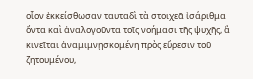οἷον ἐκκείσθωσαν ταυταδὶ τὰ στοιχεᾶ ἰσάριθμα ὄντα καὶ ἀναλογοῦντα τοῖς νοήμασι τῆς ψυχῆς, ἃ κινεῖται ἀναμιμνῃσκομένη πρὸς εὕρεσιν τοῦ ζητουμένου,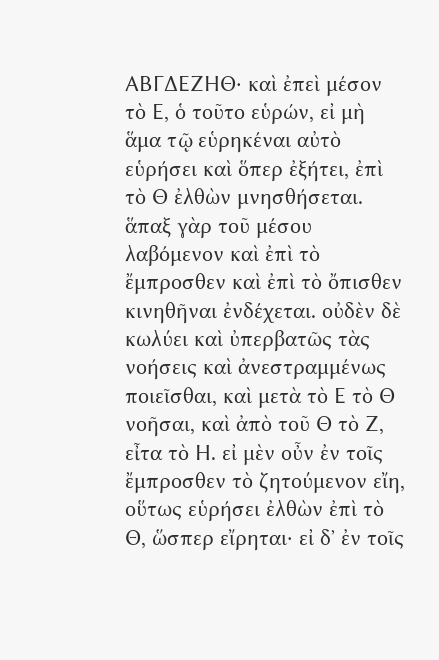ΑΒΓΔΕΖΗΘ· καὶ ἐπεὶ μέσον τὸ Ε, ὁ τοῦτο εὑρών, εἰ μὴ ἅμα τῷ εὑρηκέναι αὐτὸ εὑρήσει καὶ ὅπερ ἐξήτει, ἐπὶ τὸ Θ ἐλθὼν μνησθήσεται. ἅπαξ γὰρ τοῦ μέσου λαβόμενον καὶ ἐπὶ τὸ ἔμπροσθεν καὶ ἐπὶ τὸ ὄπισθεν κινηθῆναι ἐνδέχεται. οὐδὲν δὲ κωλύει καὶ ὐπερβατῶς τὰς νοήσεις καὶ ἀνεστραμμένως ποιεῖσθαι, καὶ μετὰ τὸ Ε τὸ Θ νοῆσαι, καὶ ἀπὸ τοῦ Θ τὸ Ζ, εἶτα τὸ Η. εἰ μὲν οὖν ἐν τοῖς ἔμπροσθεν τὸ ζητούμενον εἴη, οὕτως εὑρήσει ἐλθὼν ἐπὶ τὸ Θ, ὥσπερ εἴρηται· εἰ δ᾿ ἐν τοῖς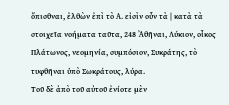ὄπισθναι, ἐλθὼν ἐπὶ τὸ Α. εἰσὶν οὖν τὰ | κατὰ τὰ στοιχεῖα νοήματα ταῦτα, 248 Ἀθῆναι, Λύκιον, οἶκος Πλάτωνος, νεομηνία, συμπόσιον, Συκράτης, τὸ τυφθῆναι ὑπὸ Σωκράτους, λύρα.
Τοῦ δὲ ἀπὸ τοῦ αὐτοῦ ἐνίοτε μὲν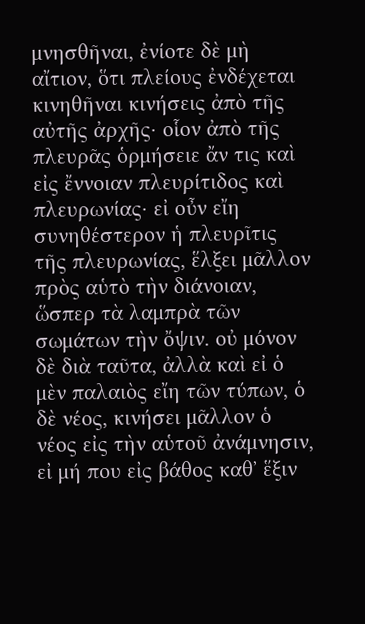μνησθῆναι, ἐνίοτε δὲ μὴ αἴτιον, ὅτι πλείους ἐνδέχεται κινηθῆναι κινήσεις ἀπὸ τῆς αὐτῆς ἀρχῆς· οἷον ἀπὸ τῆς πλευρᾶς ὁρμήσειε ἄν τις καὶ εἰς ἔννοιαν πλευρίτιδος καὶ πλευρωνίας· εἰ οὖν εἴη συνηθέστερον ἡ πλευρῖτις τῆς πλευρωνίας, ἕλξει μᾶλλον πρὸς αὑτὸ τὴν διάνοιαν, ὥσπερ τὰ λαμπρὰ τῶν σωμάτων τὴν ὄψιν. οὐ μόνον δὲ διὰ ταῦτα, ἀλλὰ καὶ εἰ ὁ μὲν παλαιὸς εἴη τῶν τύπων, ὁ δὲ νέος, κινήσει μᾶλλον ὁ νέος εἰς τὴν αὑτοῦ ἀνάμνησιν, εἰ μή που εἰς βάθος καθ᾿ ἕξιν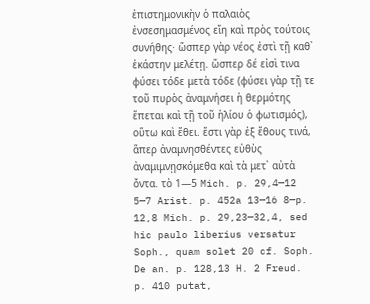ἐπιστημονικὴν ὁ παλαιὸς ἐνσεσημασμένος εἴη καὶ πρὸς τούτοις συνήθης· ὥσπερ γὰρ νέος ἐστὶ τῇ καθ᾿ ἑκάστην μελέτῃ. ὥσπερ δέ εἰσὶ τινα φύσει τόδε μετὰ τόδε (φύσει γὰρ τῇ τε τοῦ πυρὸς ἀναμνήσει ἡ θερμότης ἔπεται καὶ τῇ τοῦ ἡλίου ὁ φωτισμός), οὕτω καὶ ἔθει. ἔστι γὰρ ἐξ ἔθους τινά, ἅπερ ἀναμνησθέντες εὐθὺς ἀναμιμνῃσκόμεθα καὶ τὰ μετ᾿ αὐτὰ ὄντα. τὸ 1—5 Mich. p. 29,4—12 5—7 Arist. p. 452a 13—16 8—p. 12,8 Mich. p. 29,23—32,4, sed hic paulo liberius versatur Soph., quam solet 20 cf. Soph. De an. p. 128,13 H. 2 Freud. p. 410 putat,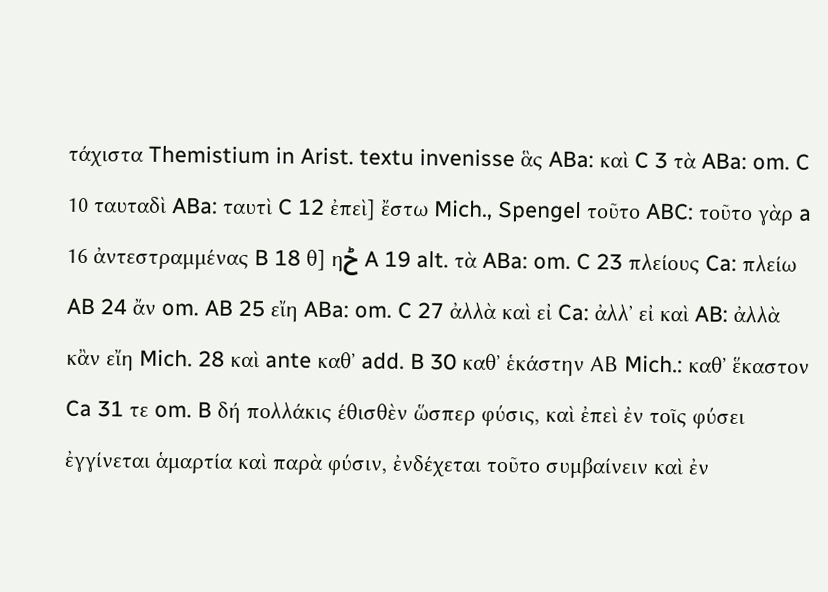τάχιστα Themistium in Arist. textu invenisse ἃς ABa: καὶ C 3 τὰ ABa: om. C 10 ταυταδὶ ABa: ταυτὶ C 12 ἐπεὶ] ἔστω Mich., Spengel τοῦτο ABC: τοῦτο γὰρ a 16 ἀντεστραμμένας B 18 θ] ηݲ A 19 alt. τὰ ABa: om. C 23 πλείους Ca: πλείω AB 24 ἄν om. AB 25 εἴη ABa: om. C 27 ἀλλὰ καὶ εἰ Ca: ἀλλ᾿ εἰ καὶ AB: ἀλλὰ κἂν εἴη Mich. 28 καὶ ante καθ᾿ add. B 30 καθ᾿ ἑκάστην ΑΒ Mich.: καθ᾿ ἕκαστον Ca 31 τε om. B δή πολλάκις έθισθὲν ὥσπερ φύσις, καὶ ἐπεὶ ἐν τοῖς φύσει ἐγγίνεται ἁμαρτία καὶ παρὰ φύσιν, ἐνδέχεται τοῦτο συμβαίνειν καὶ ἐν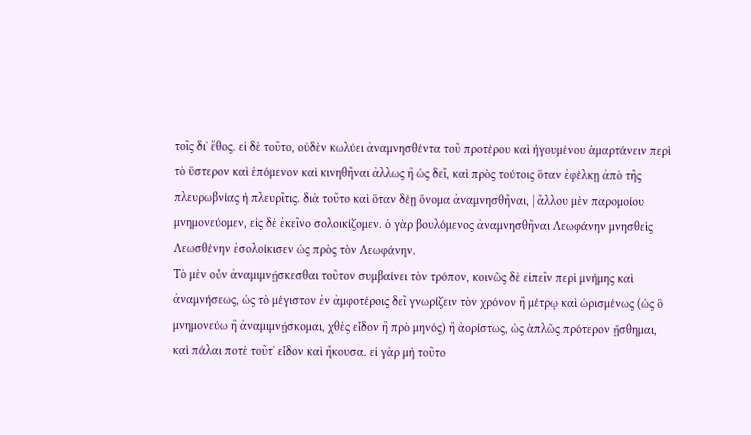τοῖς δι᾿ ἔθος. εἰ δὲ τοῦτο, οὐδὲν κωλύει ἀναμνησθέντα τοῦ προτέρου καὶ ἡγουμένου ἁμαρτάνειν περὶ τὸ ὕστερον καὶ ἑπόμενον καὶ κινηθῆναι ἀλλως ἢ ὡς δεῖ, καὶ πρὸς τούτοις ὅταν ἐφέλκῃ ἀπὸ τῆς πλευρωβνίας ἡ πλευρῖτις. διὰ τοῦτο καὶ ὅταν δέῃ ὄνομα ἀναμνησθῆναι, | ἄλλου μὲν παρομοίου μνημονεύομεν, εἰς δὲ ἐκεῖνο σολοικίζομεν. ὁ γὰρ βουλόμενος ἀναμνησθῆναι Λεωφάνην μνησθεὶς Λεωσθένην ἐσολοίκισεν ὡς πρὸς τὸν Λεωφάνην.
Τὸ μὲν οὖν ἀναμιμνῄσκεσθαι τοῦτον συμβαίνει τὸν τρόπον, κοινῶς δὲ εἰπεῖν περὶ μνήμης καὶ ἀναμνήσεως, ὡς τὸ μέγιστον ἐν ἀμφοτέροις δεῖ γνωρίζειν τὸν χρόνον ἢ μέτρῳ καὶ ὡρισμένως (ὡς ὃ μνημονεύω ἢ ἀναμιμνῄσκομαι, χθὲς εἶδον ἢ πρὸ μηνός) ἢ ἀορίστως, ὡς ἁπλῶς πρότερον ᾔσθημαι, καὶ πάλαι ποτὲ τοῦτ᾿ εἶδον καὶ ἤκουσα. εἰ γὰρ μὴ τοῦτο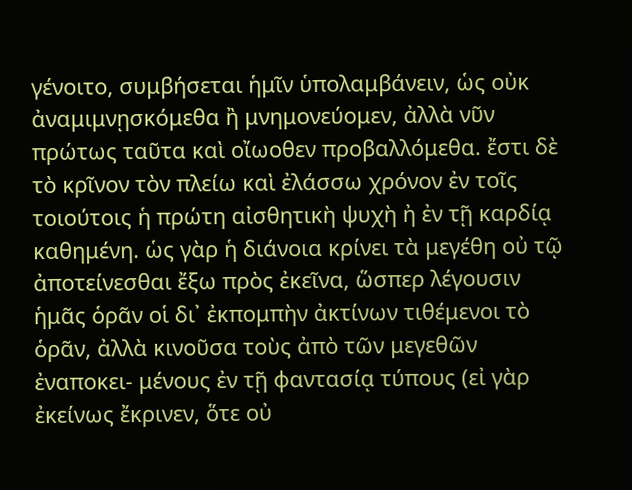γένοιτο, συμβήσεται ἡμῖν ὑπολαμβάνειν, ὡς οὐκ ἀναμιμνῃσκόμεθα ἢ μνημονεύομεν, ἀλλὰ νῦν πρώτως ταῦτα καὶ οἴωοθεν προβαλλόμεθα. ἔστι δὲ τὸ κρῖνον τὸν πλείω καὶ ἐλάσσω χρόνον ἐν τοῖς τοιούτοις ἡ πρώτη αἰσθητικὴ ψυχὴ ἠ ἐν τῇ καρδίᾳ καθημένη. ὡς γὰρ ἡ διάνοια κρίνει τὰ μεγέθη οὐ τῷ ἀποτείνεσθαι ἔξω πρὸς ἐκεῖνα, ὥσπερ λέγουσιν ἡμᾶς ὁρᾶν οἱ δι᾿ ἐκπομπὴν ἀκτίνων τιθέμενοι τὸ ὁρᾶν, ἀλλὰ κινοῦσα τοὺς ἀπὸ τῶν μεγεθῶν ἐναποκει- μένους ἐν τῇ φαντασίᾳ τύπους (εἰ γὰρ ἐκείνως ἔκρινεν, ὅτε οὐ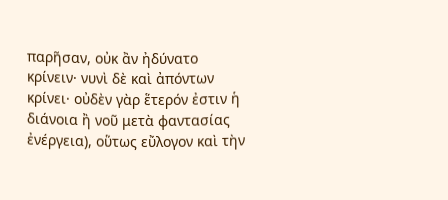παρῆσαν, οὐκ ἂν ἠδύνατο κρίνειν· νυνὶ δὲ καὶ ἀπόντων κρίνει· οὐδὲν γὰρ ἕτερόν ἐστιν ἡ διάνοια ἢ νοῦ μετὰ φαντασίας ἐνέργεια), οὕτως εὔλογον καὶ τὴν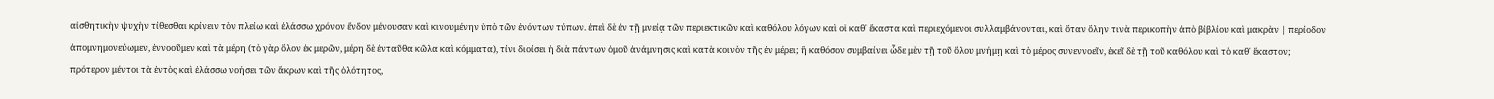αἰσθητικὴν ψυχὴν τίθεσθαι κρίνειν τὸν πλείω καὶ ἐλάσσω χρόνον ἔνδον μένουσαν καὶ κινουμένην ὑπὸ τῶν ἐνόντων τύπων. ἐπεὶ δὲ ἐν τῇ μνείᾳ τῶν περιεκτικῶν καὶ καθόλου λόγων καὶ οἱ καθ᾿ ἔκαστα καὶ περιεχόμενοι συλλαμβάνονται, καὶ ὅταν ὅλην τινὰ περικοπὴν ἀπὸ βίβλίου καὶ μακρὰν | περίοδον ἀπομνημονεύωμεν, ἐννοοῦμεν καὶ τὰ μέρη (τὸ γὰρ ὅλον ἐκ μερῶν, μέρη δὲ ἐνταῦθα κῶλα καὶ κόμματα), τίνι διοίσει ἡ διὰ πάντων ὁμοῦ ἀνάμνησις καὶ κατὰ κοινὸν τῆς ἐν μέρει; ἢ καθόσον συμβαίνει ὧδε μὲν τῇ τοῦ ὅλου μνήμῃ καὶ τὸ μέρος συνεννοεῖν, ἐκεῖ δὲ τῇ τοῦ καθόλου καὶ τὸ καθ᾿ ἕκαστον; πρότερον μέντοι τὰ ἐντὸς καὶ ἐλάσσω νοήσει τῶν ἄκρων καὶ τῆς ὁλότητος,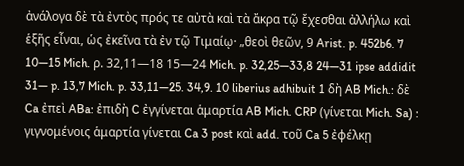ἀνάλογα δὲ τὰ ἐντὸς πρός τε αὐτὰ καὶ τὰ ἄκρα τῷ ἔχεσθαι ἀλλήλω καὶ ἑξῆς εἶναι, ὡς ἐκεῖνα τὰ ἐν τῷ Τιμαίῳ· „θεοὶ θεῶν, 9 Arist. p. 452b6. 7 10—15 Mich. ρ. 32,11—18 15—24 Mich. p. 32,25—33,8 24—31 ipse addidit 31— p. 13,7 Mich. p. 33,11—25. 34,9. 10 liberius adhibuit 1 δὴ AB Mich.: δὲ Ca ἐπεὶ ABa: ἐπιδὴ C ἐγγίνεται ἁμαρτία AB Mich. CRP (γίνεται Mich. Sa) : γιγνομένοις ἁμαρτία γίνεται Ca 3 post καὶ add. τοῦ Ca 5 ἐφέλκῃ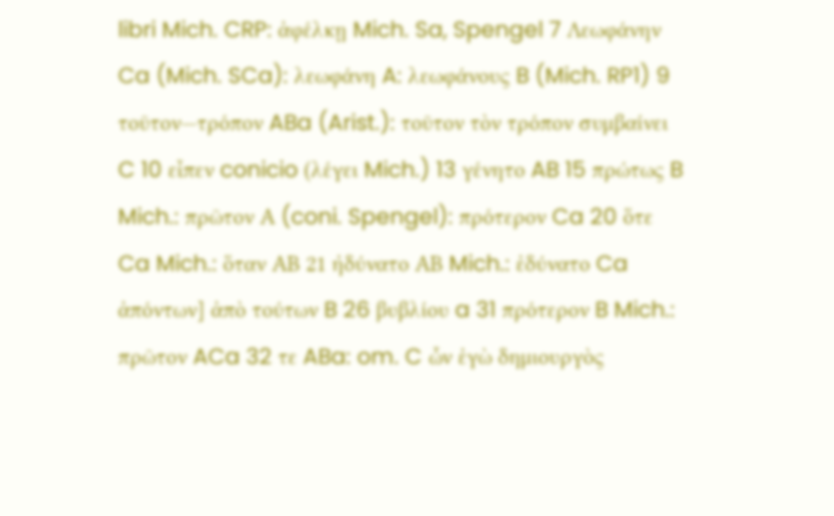libri Mich. CRP: ἀφέλκῃ Mich. Sa, Spengel 7 Λεωφάνην Ca (Mich. SCa): λεωφάνη A: λεωφάνους B (Mich. RP1) 9 τοῦτον—τρόπον ABa (Arist.): τοῦτον τὸν τρόπον συμβαίνει C 10 εἶπεν conicio (λέγει Mich.) 13 γένητο AB 15 πρώτως B Mich.: πρῶτον Α (coni. Spengel): πρότερον Ca 20 ὅτε Ca Mich.: ὅταν ΑΒ 21 ἠδύνατο ΑΒ Mich.: ἐδύνατο Ca ἀπόντων] ἀπὸ τούτων B 26 βυβλίου a 31 πρότερον B Mich.: πρῶτον ACa 32 τε ABa: om. C ὧν ἐγὼ δημιουργὸς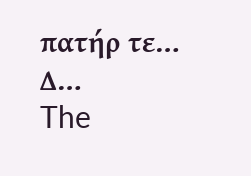πατήρ τε…
Δ…
The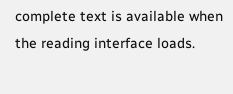complete text is available when the reading interface loads.